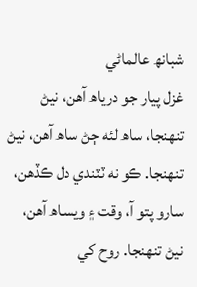شبانھ عالماڻي
غزل پيار جو درياھ آھن، نيڻ تنھنجا، ساھ لئه ڄڻ ساھ آھن، نيڻ تنھنجا. ڪو نه ٽٽندي دل ڪڏھن، سارو پتو آ، وقت ۽ ويساھ آھن، نيڻ تنھنجا. روح کي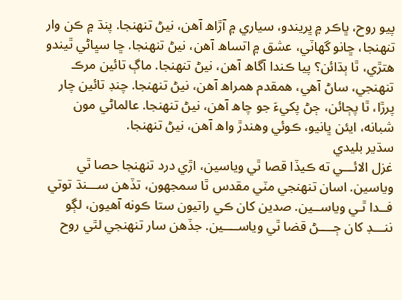پيو روح، ڀاڪر ۾ ڀريندو، سياري ۾ آڙاھ آھن، نيڻ تنھنجا. پنڌ ۾ ڪن وار تنھنجا، ڇانو گهاٽي، عشق ۾ اتساھ آھن، نيڻ تنھنجا. ڇا سڀاڻي ٿيندو ھتڙي، ٿا ٻڌائن؟ پيا ڪندا آگاھ آھن، نيڻ تنھنجا. ماڳ تائين مرڪ تنھنجي، ساڻ آھي، ھمقدم ھمراھ آھن، نيڻ تنھنجا. چنڊ تائين چار پرڙا، ٿا پڄائن، ڄڻ پکيءَ جو چاھ آھن، نيڻ تنھنجا. عالماڻي مون شبانه، ايئن ڀانيو، ڪوئي وھندڙ واھ آھن، نيڻ تنھنجا.
سڌير بليدي
غزل الائـــي ته ڪيڏا قصا ٿي وياسين، اڙي درد تنهنجا حصا ٿي وياسين. اسان تنهنجي مٽي مقدس ٿا سمجهون، تڏهن ســـنڌ توتي فــدا ٿـي وياســين. صدين کان ڪي راتيون ستا ڪونه آهيون، لڳو ننـــڊ کان ڄــــڻ قضا ٿي وياســــين. جڏهن سار تنهنجي لٿي روح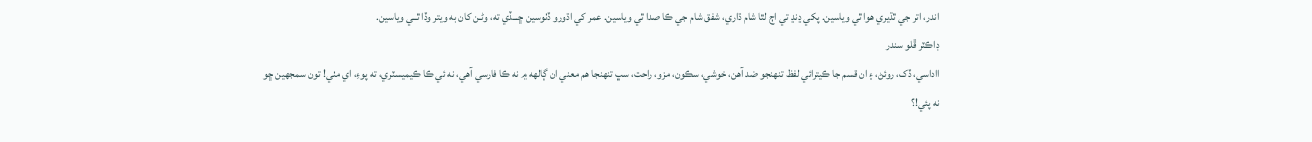اندر، اتر جي ٿڌيري هوا ٿي وياسين. پکي ڍنڍ تي اڄ لٿا شام ڌاري، شفق شام جي ڪا صدا ٿي وياسين. عمر کي اڌورو ڏٺوسين ڇـــڏي ته، وڻـن کان به ويتر وڏا ٿــي وياسين.
ڊاڪٽر ڦلو سندر
ااداسي، ڏک، روئڻ، ۽ ان قسم جا ڪيترائي لفظ تنهنجو ضد آهن، خوشي، سڪون، مزو، راحت، سڀ تنهنجا هم معني ان ڳالهه ۾ نه ڪا فارسي آهي، نه ئي ڪا ڪيميسٽري، ته پوءِ، اي مٺي! تون سمجهين ڇو نه پئي!؟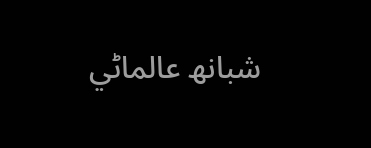شبانھ عالماڻي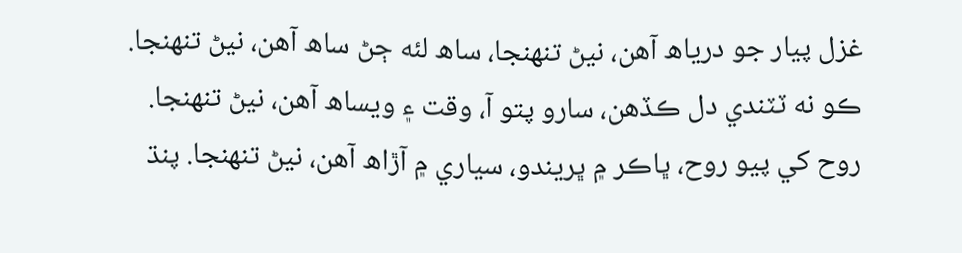غزل پيار جو درياھ آھن، نيڻ تنھنجا، ساھ لئه ڄڻ ساھ آھن، نيڻ تنھنجا. ڪو نه ٽٽندي دل ڪڏھن، سارو پتو آ، وقت ۽ ويساھ آھن، نيڻ تنھنجا. روح کي پيو روح، ڀاڪر ۾ ڀريندو، سياري ۾ آڙاھ آھن، نيڻ تنھنجا. پنڌ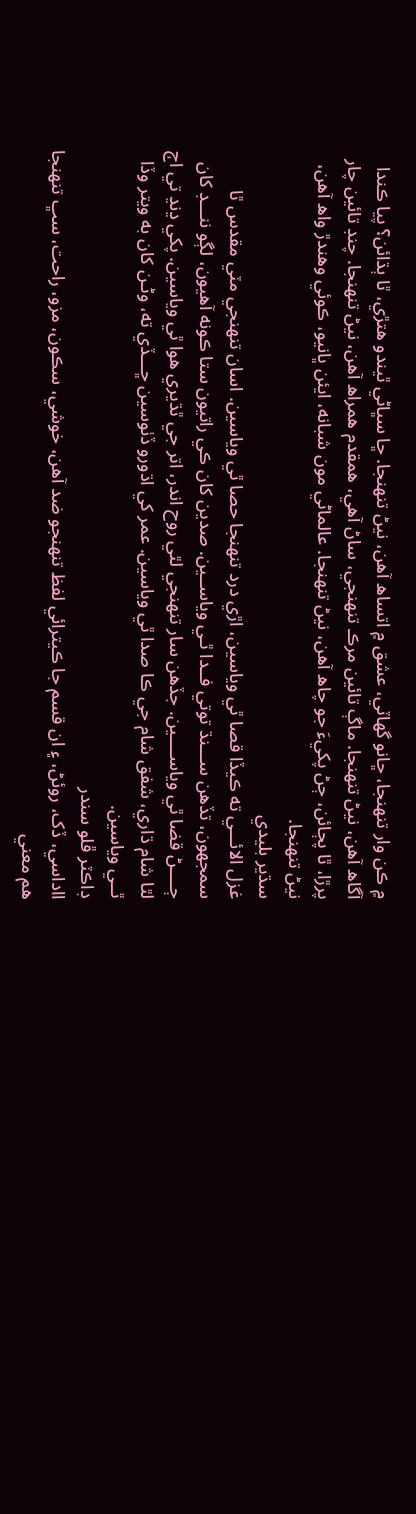۾ ڪن وار تنھنجا، ڇانو گهاٽي، عشق ۾ اتساھ آھن، نيڻ تنھنجا. ڇا سڀاڻي ٿيندو ھتڙي، ٿا ٻڌائن؟ پيا ڪندا آگاھ آھن، نيڻ تنھنجا. ماڳ تائين مرڪ تنھنجي، ساڻ آھي، ھمقدم ھمراھ آھن، نيڻ تنھنجا. چنڊ تائين چار پرڙا، ٿا پڄائن، ڄڻ پکيءَ جو چاھ آھن، نيڻ تنھنجا. عالماڻي مون شبانه، ايئن ڀانيو، ڪوئي وھندڙ واھ آھن، نيڻ تنھنجا.
سڌير بليدي
غزل الائـــي ته ڪيڏا قصا ٿي وياسين، اڙي درد تنهنجا حصا ٿي وياسين. اسان تنهنجي مٽي مقدس ٿا سمجهون، تڏهن ســـنڌ توتي فــدا ٿـي وياســين. صدين کان ڪي راتيون ستا ڪونه آهيون، لڳو ننـــڊ کان ڄــــڻ قضا ٿي وياســــين. جڏهن سار تنهنجي لٿي روح اندر، اتر جي ٿڌيري هوا ٿي وياسين. پکي ڍنڍ تي اڄ لٿا شام ڌاري، شفق شام جي ڪا صدا ٿي وياسين. عمر کي اڌورو ڏٺوسين ڇـــڏي ته، وڻـن کان به ويتر وڏا ٿــي وياسين.
ڊاڪٽر ڦلو سندر
ااداسي، ڏک، روئڻ، ۽ ان قسم جا ڪيترائي لفظ تنهنجو ضد آهن، خوشي، سڪون، مزو، راحت، سڀ تنهنجا هم معني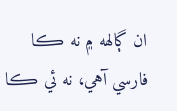ان ڳالهه ۾ نه ڪا فارسي آهي، نه ئي ڪا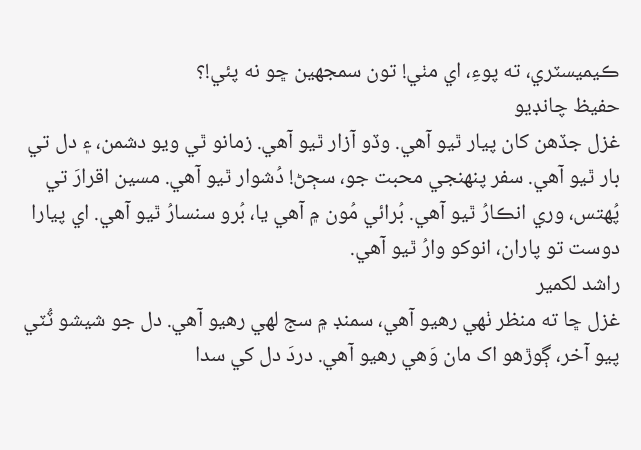ڪيميسٽري، ته پوءِ، اي مٺي! تون سمجهين ڇو نه پئي!؟
حفيظ چانڊيو
غزل جڏھن کان پيار ٿيو آهي. وڏو آزار ٿيو آهي. زمانو ٿي ويو دشمن، ۽ دل تي بار ٿيو آهي. سفر پنھنجي محبت جو، سڄڻ! دُشوار ٿيو آهي. مسين اقرارَ تي پُھتس، وري انڪارُ ٿيو آهي. بُرائي مُون ۾ آهي يا، بُرو سنسارُ ٿيو آهي. اي پيارا دوست تو پاران، انوکو وارُ ٿيو آهي.
راشد لکمير
غزل ڇا ته منظر ٺھي رھيو آھي، سمنڊ ۾ سج لھي رھيو آھي. دل جو شيشو ٽُٽي پيو آخر، ڳوڙهو اک مان وَھي رھيو آھي. دردَ دل کي سدا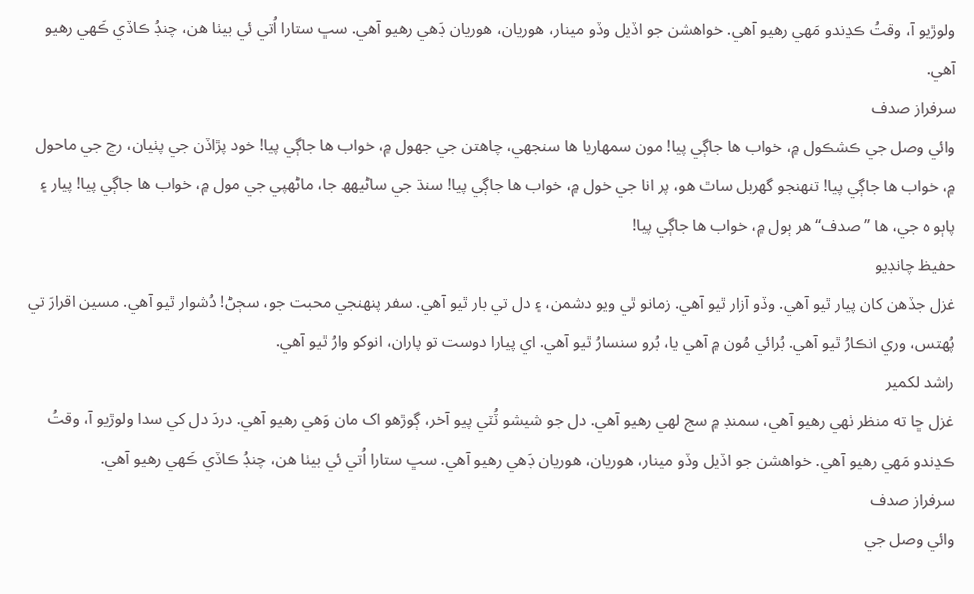ولوڙيو آ، وقتُ ڪڍندو مَھي رھيو آھي. خواھشن جو اڏيل وڏو مينار، ھوريان، ھوريان ڊَھي رھيو آھي. سڀ ستارا اُتي ئي بيٺا ھن، چنڊُ ڪاڏي ڪَھي رهيو آهي.
سرفراز صدف
وائي وصل جي ڪشڪول ۾، خواب ھا جاڳي پيا! مون سمھاريا ھا سنجھي، چاھتن جي جهول ۾، خواب ھا جاڳي پيا! خود پڙاڏن جي پٺيان، رڃ جي ماحول ۾، خواب ھا جاڳي پيا! تنھنجو گهربل ساٿ ھو، پر انا جي خول ۾، خواب ھا جاڳي پيا! سنڌ جي ساڻيھھ جا، ماڻهپي جي مول ۾، خواب ھا جاڳي پيا! پيار ۽ پاٻو ہ جي، ھا ”صدف“ ھر ٻول ۾، خواب ھا جاڳي پيا!
حفيظ چانڊيو
غزل جڏھن کان پيار ٿيو آهي. وڏو آزار ٿيو آهي. زمانو ٿي ويو دشمن، ۽ دل تي بار ٿيو آهي. سفر پنھنجي محبت جو، سڄڻ! دُشوار ٿيو آهي. مسين اقرارَ تي پُھتس، وري انڪارُ ٿيو آهي. بُرائي مُون ۾ آهي يا، بُرو سنسارُ ٿيو آهي. اي پيارا دوست تو پاران، انوکو وارُ ٿيو آهي.
راشد لکمير
غزل ڇا ته منظر ٺھي رھيو آھي، سمنڊ ۾ سج لھي رھيو آھي. دل جو شيشو ٽُٽي پيو آخر، ڳوڙهو اک مان وَھي رھيو آھي. دردَ دل کي سدا ولوڙيو آ، وقتُ ڪڍندو مَھي رھيو آھي. خواھشن جو اڏيل وڏو مينار، ھوريان، ھوريان ڊَھي رھيو آھي. سڀ ستارا اُتي ئي بيٺا ھن، چنڊُ ڪاڏي ڪَھي رهيو آهي.
سرفراز صدف
وائي وصل جي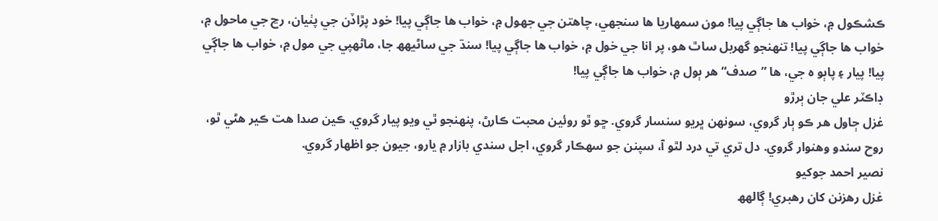ڪشڪول ۾، خواب ھا جاڳي پيا! مون سمھاريا ھا سنجھي، چاھتن جي جهول ۾، خواب ھا جاڳي پيا! خود پڙاڏن جي پٺيان، رڃ جي ماحول ۾، خواب ھا جاڳي پيا! تنھنجو گهربل ساٿ ھو، پر انا جي خول ۾، خواب ھا جاڳي پيا! سنڌ جي ساڻيھھ جا، ماڻهپي جي مول ۾، خواب ھا جاڳي پيا! پيار ۽ پاٻو ہ جي، ھا ”صدف“ ھر ٻول ۾، خواب ھا جاڳي پيا!
ڊاڪٽر علي جان ٻرڙو
غزل ڄاول ھر ڪو ٻار گروي، سونھن ڀريو سنسار گروي. ڇو ٿو روئين محبت ڪارڻ، پنھنجو ٿي ويو پيار گروي. ڪين صدا ھت ڪير ھڻي ٿو، روح سندو وھنوار گروي. دل تري تي درد لٿو آ، سپنن جو سھڪار گروي، اجل سندي بازار ۾ يارو، جيون جو اظھار گروي.
نصير احمد جوکيو
غزل رهزنن کان رهبري! ڳالھھ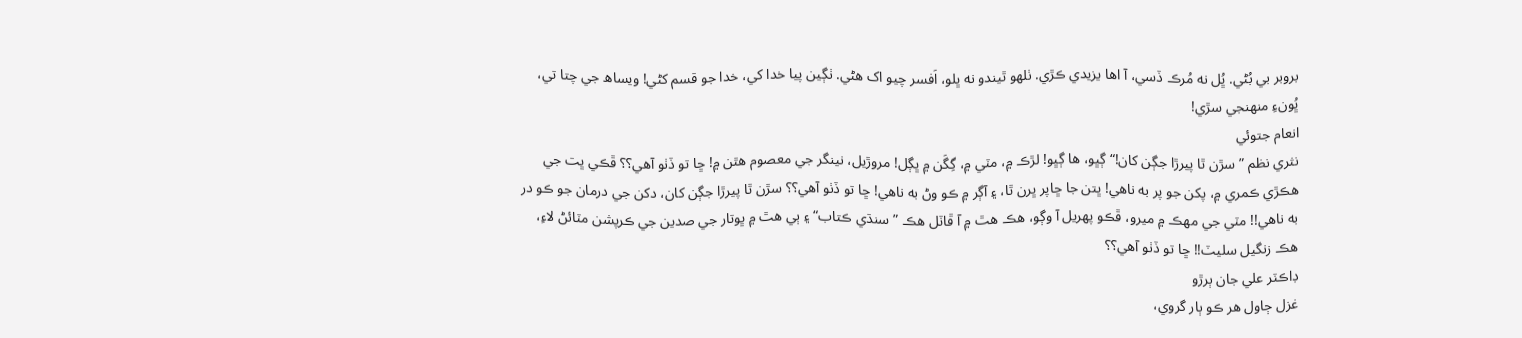بروبر بي بُڻي. ڀُل نه مُرڪ ڏسي، آ اها يزيدي ڪڙي. ٺلهو ٿيندو نه ڀلو، اَفسر چيو اک هڻي. ٺڳين پيا خدا کي، خدا جو قسم کڻي! ويساھ جي چتا تي، ڀُونءِ منهنجي سڙي!
انعام جتوئي
نثري نظم ”سڙن ٿا پيرڙا جڳن کان!“ ڳڀو، ها ڳڀو! لڙڪ ۾، مٽي ۾، گِگَن ۾ ڀڳل! مروڙيل، نينگر جي معصوم هٿن ۾! ڇا تو ڏٺو آهي؟؟ ڦڪي ڀت جي هڪڙي ڪمري ۾، پکن جو پر به ناهي! ڀتن جا ڇاپر ڀرن ٿا، ۽ آڳر ۾ ڪو وڻ به ناهي! ڇا تو ڏٺو آهي؟؟ سڙن ٿا پيرڙا جڳن کان، دکن جي درمان جو ڪو در به ناهي!! مٽي جي مهڪ ۾ ميرو، ڦڪو پهريل آ وڳو، هڪ هٿ ۾ آ ڦاٽل هڪ ”سنڌي ڪتاب“ ۽ ٻي هٿ ۾ ڀوتار جي صدين جي ڪرپشن مٽائڻ لاءِ، هڪ زنگيل سليٽ!! ڇا تو ڏٺو آهي؟؟
ڊاڪٽر علي جان ٻرڙو
غزل ڄاول ھر ڪو ٻار گروي،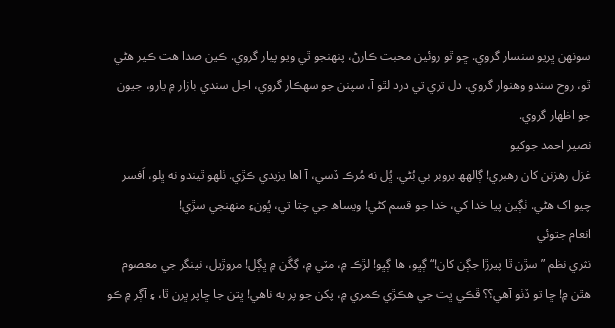سونھن ڀريو سنسار گروي. ڇو ٿو روئين محبت ڪارڻ، پنھنجو ٿي ويو پيار گروي. ڪين صدا ھت ڪير ھڻي ٿو، روح سندو وھنوار گروي. دل تري تي درد لٿو آ، سپنن جو سھڪار گروي، اجل سندي بازار ۾ يارو، جيون جو اظھار گروي.
نصير احمد جوکيو
غزل رهزنن کان رهبري! ڳالھھ بروبر بي بُڻي. ڀُل نه مُرڪ ڏسي، آ اها يزيدي ڪڙي. ٺلهو ٿيندو نه ڀلو، اَفسر چيو اک هڻي. ٺڳين پيا خدا کي، خدا جو قسم کڻي! ويساھ جي چتا تي، ڀُونءِ منهنجي سڙي!
انعام جتوئي
نثري نظم ”سڙن ٿا پيرڙا جڳن کان!“ ڳڀو، ها ڳڀو! لڙڪ ۾، مٽي ۾، گِگَن ۾ ڀڳل! مروڙيل، نينگر جي معصوم هٿن ۾! ڇا تو ڏٺو آهي؟؟ ڦڪي ڀت جي هڪڙي ڪمري ۾، پکن جو پر به ناهي! ڀتن جا ڇاپر ڀرن ٿا، ۽ آڳر ۾ ڪو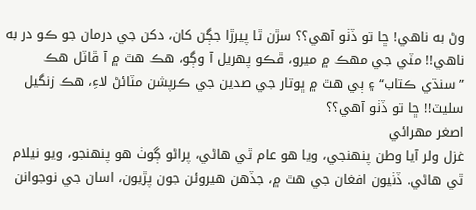وڻ به ناهي! ڇا تو ڏٺو آهي؟؟ سڙن ٿا پيرڙا جڳن کان، دکن جي درمان جو ڪو در به ناهي!! مٽي جي مهڪ ۾ ميرو، ڦڪو پهريل آ وڳو، هڪ هٿ ۾ آ ڦاٽل هڪ ”سنڌي ڪتاب“ ۽ ٻي هٿ ۾ ڀوتار جي صدين جي ڪرپشن مٽائڻ لاءِ، هڪ زنگيل سليٽ!! ڇا تو ڏٺو آهي؟؟
اصغر مھرائي
غزل ولر آيا وطن پنھنجي، ويا ھو عام ٿي ھاڻي، پراڻو ڳوٺ ھو پنھنجو، ويو نيلام ٿي ھاڻي. ڏٺيون افغان جي ھٿ ۾، جڏھن ھيروئن جون پڙيون، اسان جي نوجوانن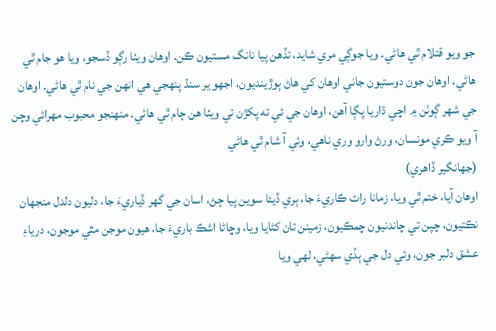جو ويو قتلام ٿي ھاڻي. ويا جوڳي مري شايد، تڏھن پيا نانگ مستيون ڪن. اوھان ويٺا رڳو ڏسجو، ويا ھو جام ٿي ھاڻي. اوھان جون دوستيون جاني اوھان کي ھاڻ ٻوڙينديون، اجھو ير سنڌ پنھجي ھي انھن جي نام ٿي ھاڻي. اوھان جي شھر ڳوٺن ۾ اچي ڌاريا پڳا آھن، اوھان جي ئي ته پکڙن تي ويٺا ھن ڄام ٿي ھاڻي. منھنجو محبوب مھرائي وچن آ ويو ڪري مونسان، ورڻ وارو وري ناھي، وئي آ شام ٿي ھاڻي
(جھانگير ڏاهري)
اوهان آيا، ختم ٿي ويا، زمانا رات ڪاريءَ جا، ٻري ڏيئا سوين پيا ڄڻ، اسان جي گهر ڏياريءَ جا، دليون دلدل منجهان نڪتيون، چپن تي چاندنيون چمڪيون، زمينن تان کڻايا ويا، وڇاڻا اشڪ باريءَ جا، هيون موجن مٿي موجون، درياءِ عشق دلبر جون، وئي دل جي ٻڏي سھڻي، لهي ويا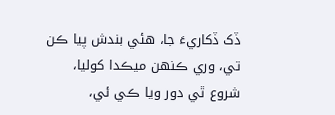ڏک ڏکاريءَ جا، هئي بندش پيا ڪن تي، وري ڪنھن ميڪدا کوليا، شروع ٿي دور ويا ڪي ئي،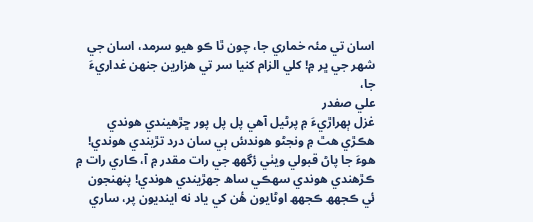اسان تي مئہ خماري جا، چون ٿا ڪو هيو سرمد، اسان جي شھر جي ڀر ۾! کلي الزام کنيا سر تي هزارين جنھن غداريءَ جا،
علي صفدر
غزل ٻھراڙيءَ ۾ پرڻيل آهي پل پل پور ڇڙھيندي ھوندي ھڪڙي ھٿ ۾ ونجڻو ھوندسٔ ٻي سان درد تڙيندي ھوندي! ھوءَ جا پاڻ قبولي ويٺي رٔگھھ جي رات مقدر ۾ آ، ڪاري رات ۾ ڪڙھندي ھوندي سھڪي ساھ جھڙيندي ھوندي! پنهنجون ئي ڪجھھ ڪجھھ اوڻايون ھٔن کي ياد نه اينديون پر، ساري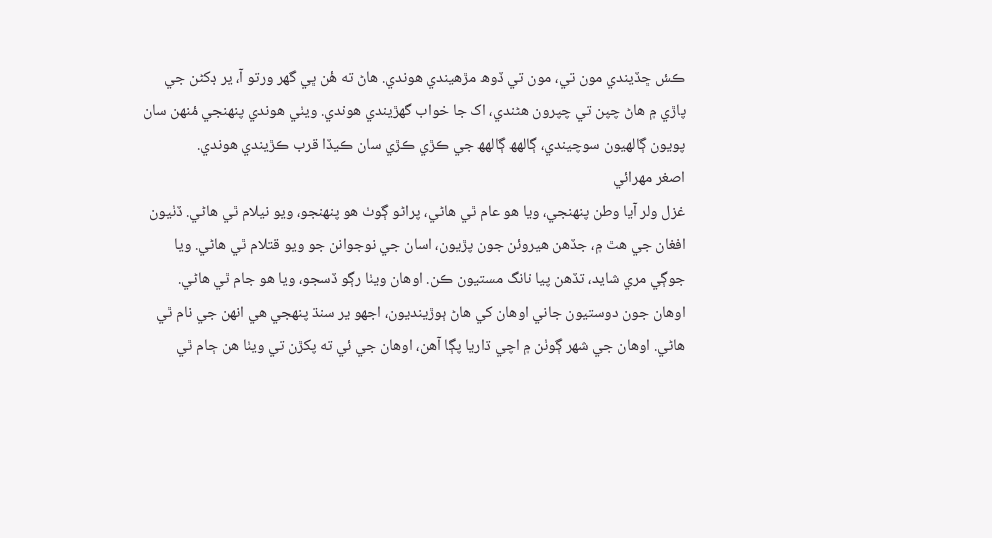ڪسٔ ڇڏيندي مون تي، مون تي ڏوھ مڙھيندي ھوندي. ھاڻ ته ھٔن ڀي گھر ورتو آ، ير ڊکڻن جي پاڙي ۾ ھاڻ چپن تي چپرون ھڻندي، اک جا خواب گھڙيندي ھوندي. ويٺي ھوندي پنهنجي مٔنھن سان پويون ڳالهيون سوچيندي، ڳالھھ ڳالھھ جي ڪڙي ڪڙي سان ڪيڏا قرب ڪڙيندي ھوندي.
اصغر مھرائي
غزل ولر آيا وطن پنھنجي، ويا ھو عام ٿي ھاڻي، پراڻو ڳوٺ ھو پنھنجو، ويو نيلام ٿي ھاڻي. ڏٺيون افغان جي ھٿ ۾، جڏھن ھيروئن جون پڙيون، اسان جي نوجوانن جو ويو قتلام ٿي ھاڻي. ويا جوڳي مري شايد، تڏھن پيا نانگ مستيون ڪن. اوھان ويٺا رڳو ڏسجو، ويا ھو جام ٿي ھاڻي. اوھان جون دوستيون جاني اوھان کي ھاڻ ٻوڙينديون، اجھو ير سنڌ پنھجي ھي انھن جي نام ٿي ھاڻي. اوھان جي شھر ڳوٺن ۾ اچي ڌاريا پڳا آھن، اوھان جي ئي ته پکڙن تي ويٺا ھن ڄام ٿي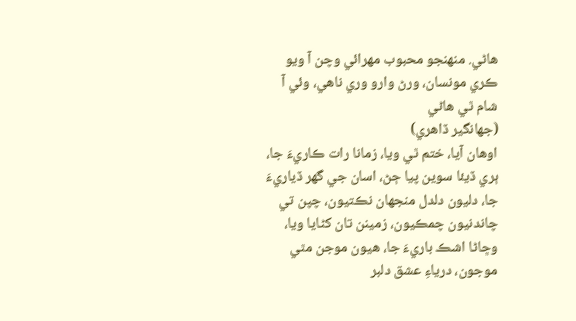ھاڻي. منھنجو محبوب مھرائي وچن آ ويو ڪري مونسان، ورڻ وارو وري ناھي، وئي آ شام ٿي ھاڻي
(جھانگير ڏاهري)
اوهان آيا، ختم ٿي ويا، زمانا رات ڪاريءَ جا، ٻري ڏيئا سوين پيا ڄڻ، اسان جي گهر ڏياريءَ جا، دليون دلدل منجهان نڪتيون، چپن تي چاندنيون چمڪيون، زمينن تان کڻايا ويا، وڇاڻا اشڪ باريءَ جا، هيون موجن مٿي موجون، درياءِ عشق دلبر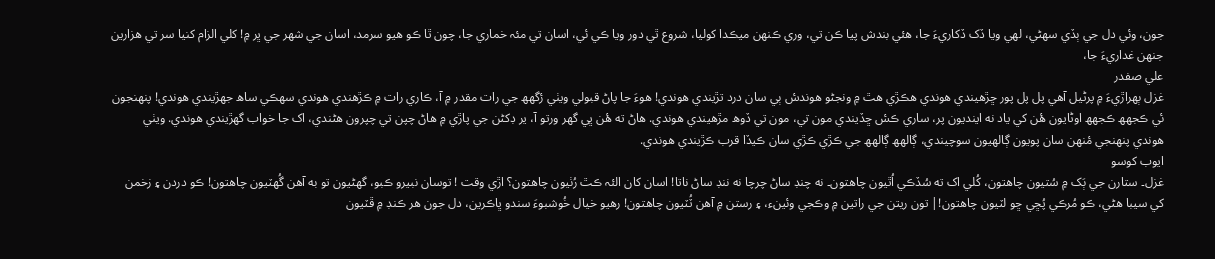جون، وئي دل جي ٻڏي سھڻي، لهي ويا ڏک ڏکاريءَ جا، هئي بندش پيا ڪن تي، وري ڪنھن ميڪدا کوليا، شروع ٿي دور ويا ڪي ئي، اسان تي مئہ خماري جا، چون ٿا ڪو هيو سرمد، اسان جي شھر جي ڀر ۾! کلي الزام کنيا سر تي هزارين جنھن غداريءَ جا،
علي صفدر
غزل ٻھراڙيءَ ۾ پرڻيل آهي پل پل پور ڇڙھيندي ھوندي ھڪڙي ھٿ ۾ ونجڻو ھوندسٔ ٻي سان درد تڙيندي ھوندي! ھوءَ جا پاڻ قبولي ويٺي رٔگھھ جي رات مقدر ۾ آ، ڪاري رات ۾ ڪڙھندي ھوندي سھڪي ساھ جھڙيندي ھوندي! پنهنجون ئي ڪجھھ ڪجھھ اوڻايون ھٔن کي ياد نه اينديون پر، ساري ڪسٔ ڇڏيندي مون تي، مون تي ڏوھ مڙھيندي ھوندي. ھاڻ ته ھٔن ڀي گھر ورتو آ، ير ڊکڻن جي پاڙي ۾ ھاڻ چپن تي چپرون ھڻندي، اک جا خواب گھڙيندي ھوندي. ويٺي ھوندي پنهنجي مٔنھن سان پويون ڳالهيون سوچيندي، ڳالھھ ڳالھھ جي ڪڙي ڪڙي سان ڪيڏا قرب ڪڙيندي ھوندي.
ايوب کوسو
غزل۔ ستارن جي ٻَک ۾ سُتيون چاهتون، کُلي اک ته سُڏڪي اُٿيون چاهتون۔ نه چنڊ ساڻ چرچا نه ننڊ ساڻ ناتا! اسان کان الئہ ڪٿ رُٺيون چاهتون؟ اڙي وقت ! توسان نبيرو ڪبو، گھڻيون تو به آھن گُھٽيون چاهتون! ڪو دردن ۽ زخمن کي سيبا ھڻي، ڪو مُرڪي پُڇي ڇو لٽيون چاهتون!| تون ريتن جي راتين ۾ وڪجي وئينء، ۽ رستن ۾ آھن ٽُٽيون چاهتون! رهيو خيال خُوشبوءَ سندو ڀاڪرين، دل جون ھر ڪنڊ ۾ ڦٽيون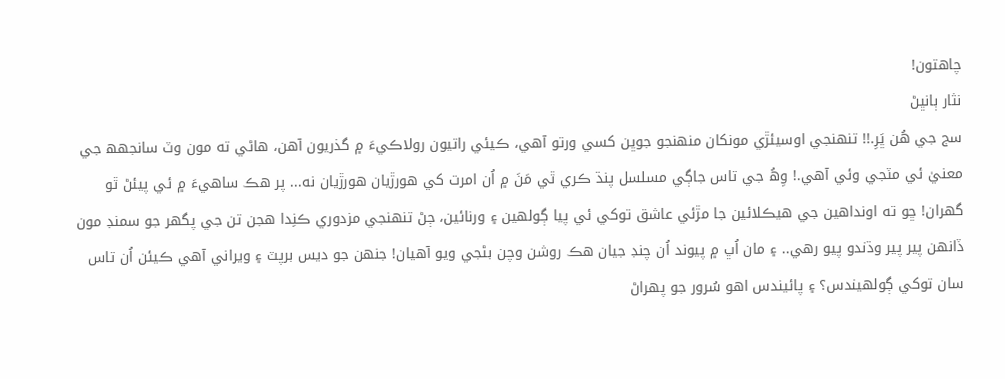چاهتون!
نثار ٻانڀڻ
سج جي هُن ڀَرِ.!! تنهنجي اوسيئڙي مونکان منهنجو جوڀن کسي ورتو آهي، ڪيئي راتيون رولاڪيءَ ۾ گذريون آهن، هاڻي ته مون وٽ سانجھھ جي معنيٰ ئي مٽجي وئي آهي.! وِھُ جي تاس جاڳي مسلسل پنڌ ڪري ٿي مَنَ ۾ اُن امرت کي هورڙيان هورڙيان نه... پر هڪ ساهيءَ ۾ ئي پيئڻ ٿو گهران! ڇو ته اونداهين جي هيڪلائين جا مڙئي عاشق توکي ئي پيا ڳولهين ۽ ورنائين، ڄڻ تنهنجي مزدوري ڪنِدا هجن تن جي پگهر جو سمنڊ مون ڏانهن پير پير وڌندو پيو رهي.. ۽ مان اُڀ ۾ پيوند اُن چنڊ جيان هڪ روشن وچن بڻجي ويو آهيان! جنهن جو ديس برپٽ ۽ ويراني آهي ڪيئن اُن تاس سان توکي ڳولهيندس؟ ۽ پائيندس اهو سُرور جو پهراڻ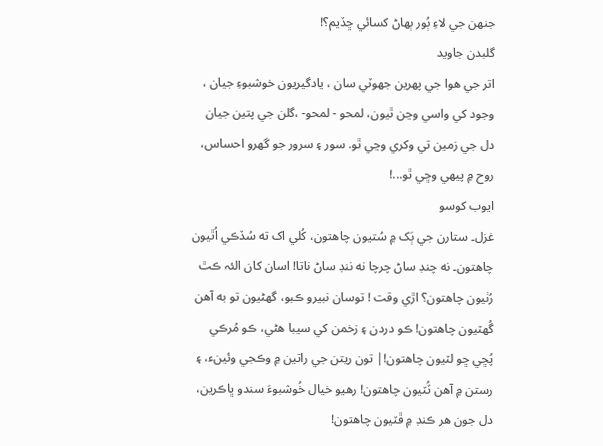جنهن جي لاءِ ٻُور ٻهاڻ کسائي ڇڏيم؟!
گلبدن جاويد
اتر جي هوا جي پهرين جهوٽي سان ، يادگيريون خوشبوءِ جيان ، وجود کي واسي وڃن ٿيون، لمحو - لمحو- ،گلن جي پتين جيان دل جي زمين تي وکري وڃي ٿو. سور ۽ سرور جو گهرو احساس، روح ۾ پيهي وڇي ٿو...!
ايوب کوسو
غزل۔ ستارن جي ٻَک ۾ سُتيون چاهتون، کُلي اک ته سُڏڪي اُٿيون چاهتون۔ نه چنڊ ساڻ چرچا نه ننڊ ساڻ ناتا! اسان کان الئہ ڪٿ رُٺيون چاهتون؟ اڙي وقت ! توسان نبيرو ڪبو، گھڻيون تو به آھن گُھٽيون چاهتون! ڪو دردن ۽ زخمن کي سيبا ھڻي، ڪو مُرڪي پُڇي ڇو لٽيون چاهتون!| تون ريتن جي راتين ۾ وڪجي وئينء، ۽ رستن ۾ آھن ٽُٽيون چاهتون! رهيو خيال خُوشبوءَ سندو ڀاڪرين، دل جون ھر ڪنڊ ۾ ڦٽيون چاهتون!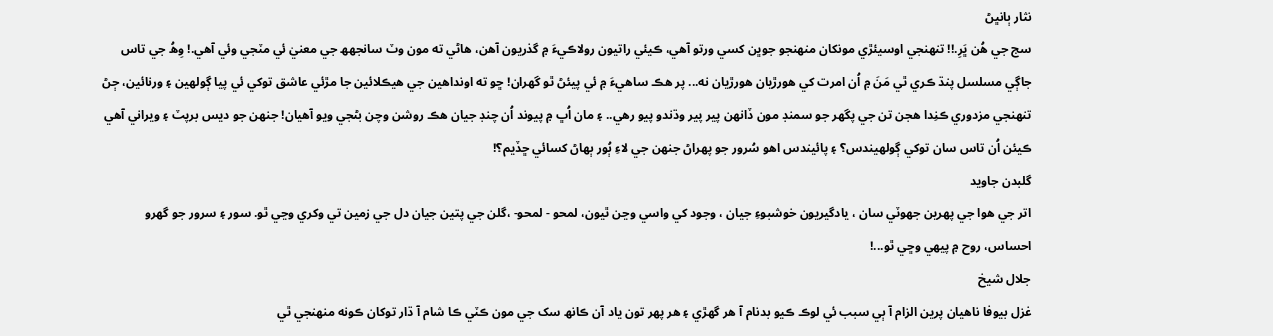نثار ٻانڀڻ
سج جي هُن ڀَرِ.!! تنهنجي اوسيئڙي مونکان منهنجو جوڀن کسي ورتو آهي، ڪيئي راتيون رولاڪيءَ ۾ گذريون آهن، هاڻي ته مون وٽ سانجھھ جي معنيٰ ئي مٽجي وئي آهي.! وِھُ جي تاس جاڳي مسلسل پنڌ ڪري ٿي مَنَ ۾ اُن امرت کي هورڙيان هورڙيان نه... پر هڪ ساهيءَ ۾ ئي پيئڻ ٿو گهران! ڇو ته اونداهين جي هيڪلائين جا مڙئي عاشق توکي ئي پيا ڳولهين ۽ ورنائين، ڄڻ تنهنجي مزدوري ڪنِدا هجن تن جي پگهر جو سمنڊ مون ڏانهن پير پير وڌندو پيو رهي.. ۽ مان اُڀ ۾ پيوند اُن چنڊ جيان هڪ روشن وچن بڻجي ويو آهيان! جنهن جو ديس برپٽ ۽ ويراني آهي ڪيئن اُن تاس سان توکي ڳولهيندس؟ ۽ پائيندس اهو سُرور جو پهراڻ جنهن جي لاءِ ٻُور ٻهاڻ کسائي ڇڏيم؟!
گلبدن جاويد
اتر جي هوا جي پهرين جهوٽي سان ، يادگيريون خوشبوءِ جيان ، وجود کي واسي وڃن ٿيون، لمحو - لمحو- ،گلن جي پتين جيان دل جي زمين تي وکري وڃي ٿو. سور ۽ سرور جو گهرو احساس، روح ۾ پيهي وڇي ٿو...!
جلال شيخ
غزل بيوفا ناهيان پرين الزام آ ٻي سبب ئي لوڪ ڪيو بدنام آ هر گهڙي ۽ هر پهر تون ياد آن ڪانھ سک جي مون ڪٽي ڪا شام آ ڌار توکان ڪونه منهنجي ٿي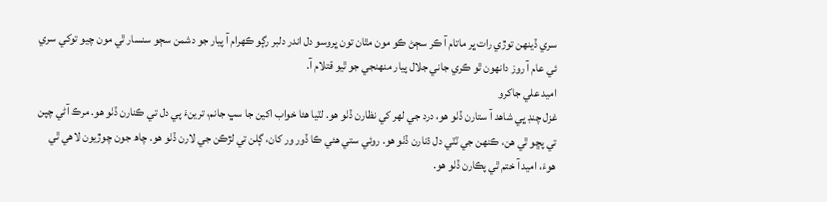سري ڏينهن توڙي رات ڀر ماتام آ ڪر سڄڻ ڪو مون مٿان تون ڀروسو دل اندر دلبر رڳو ڪھرام آ پيار جو دشمن سڄو سنسار ٿي مون چيو توکي سري ئي عام آ روز دانھون ٿو ڪري جاني جلال پيار منهنجي جو ٿيو قتلام آ.
اميد علي جاکرو
غزل چنڊ ڀي شاھد آ ستارن ڏٺو ھو، درد جي لھر کي نظارن ڏٺو ھو. لٽيا ھئا خواب اکين جا سڀ جانم، ترينءَ پي دل تي ڪنارن ڏٺو ھو. مرڪ آڻي چپن تي پڇو ٿي ھن، ڪنھن جي ٽٽي دل ڌنارن ڏٺو ھو. روئي ستي ھئي ڪا ڏور ور کان، ڳلن تي لڙڪن جي لارن ڏٺو ھو. چاھ جون چوڙيون لاھي ٿي ھوءَ، اميد آ ختم ٿي پڪارن ڏٺو ھو.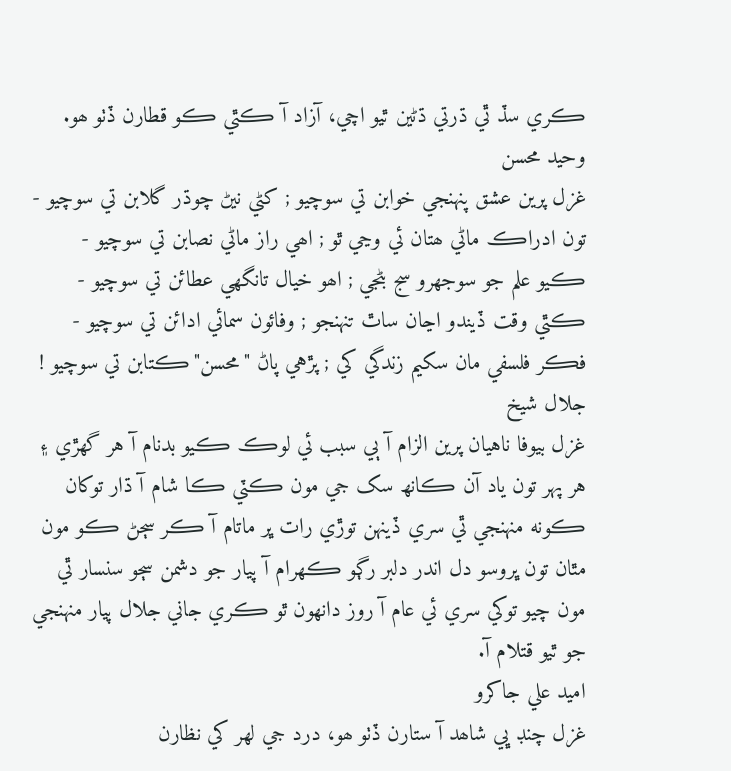ڪري سڏ ٿي ڌرتي ڌڻين ٿيو اچي، آزاد آ ڪٿي ڪو قطارن ڏٺو ھو.
وحيد محسن
غزل پرين عشق پنهنجي خوابن تي سوچيو ; کڻي نيڻ چوڌر گلابن تي سوچيو - تون ادراڪ ماڻي ھتان ئي وڃي ٿو ; اھي راز ماڻي نصابن تي سوچيو - ڪيو علم جو سوجھرو سج بڻجي ; اھو خيال تانگھي عطائن تي سوچيو - ڪٿي وقت ڏيندو اڃان ساٿ تنهنجو ; وفائون سمائي ادائن تي سوچيو - فڪر فلسفي مان سکيم زندگي کي ; پڙهي پاڻ "محسن"ڪتابن تي سوچيو !
جلال شيخ
غزل بيوفا ناهيان پرين الزام آ ٻي سبب ئي لوڪ ڪيو بدنام آ هر گهڙي ۽ هر پهر تون ياد آن ڪانھ سک جي مون ڪٽي ڪا شام آ ڌار توکان ڪونه منهنجي ٿي سري ڏينهن توڙي رات ڀر ماتام آ ڪر سڄڻ ڪو مون مٿان تون ڀروسو دل اندر دلبر رڳو ڪھرام آ پيار جو دشمن سڄو سنسار ٿي مون چيو توکي سري ئي عام آ روز دانھون ٿو ڪري جاني جلال پيار منهنجي جو ٿيو قتلام آ.
اميد علي جاکرو
غزل چنڊ ڀي شاھد آ ستارن ڏٺو ھو، درد جي لھر کي نظارن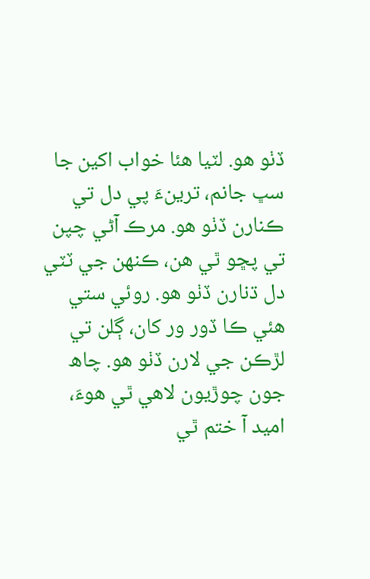ڏٺو ھو. لٽيا ھئا خواب اکين جا سڀ جانم، ترينءَ پي دل تي ڪنارن ڏٺو ھو. مرڪ آڻي چپن تي پڇو ٿي ھن، ڪنھن جي ٽٽي دل ڌنارن ڏٺو ھو. روئي ستي ھئي ڪا ڏور ور کان، ڳلن تي لڙڪن جي لارن ڏٺو ھو. چاھ جون چوڙيون لاھي ٿي ھوءَ، اميد آ ختم ٿي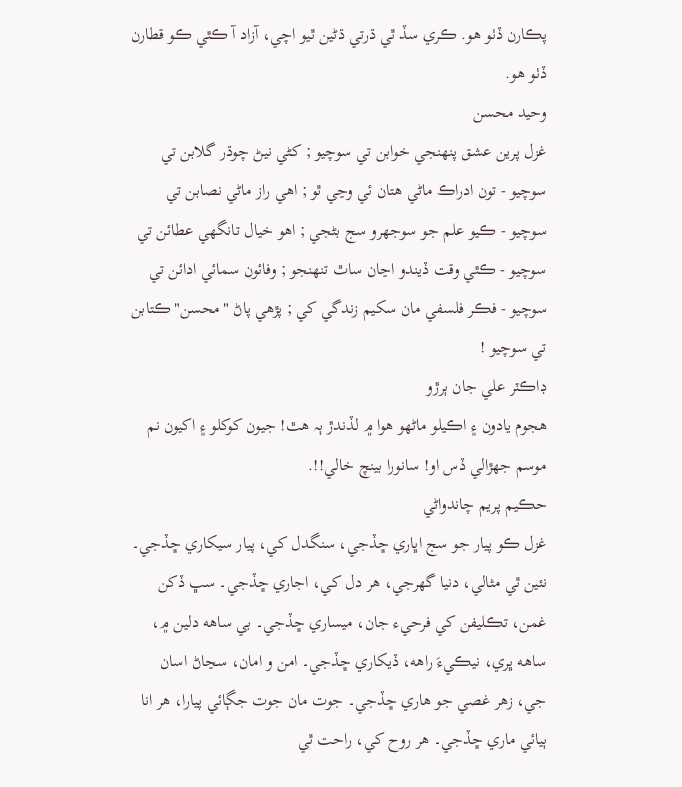پڪارن ڏٺو ھو. ڪري سڏ ٿي ڌرتي ڌڻين ٿيو اچي، آزاد آ ڪٿي ڪو قطارن ڏٺو ھو.
وحيد محسن
غزل پرين عشق پنهنجي خوابن تي سوچيو ; کڻي نيڻ چوڌر گلابن تي سوچيو - تون ادراڪ ماڻي ھتان ئي وڃي ٿو ; اھي راز ماڻي نصابن تي سوچيو - ڪيو علم جو سوجھرو سج بڻجي ; اھو خيال تانگھي عطائن تي سوچيو - ڪٿي وقت ڏيندو اڃان ساٿ تنهنجو ; وفائون سمائي ادائن تي سوچيو - فڪر فلسفي مان سکيم زندگي کي ; پڙهي پاڻ "محسن"ڪتابن تي سوچيو !
ڊاڪٽر علي جان ٻرڙو
هجوم يادون ۽ اڪيلو ماڻهو ھوا ۾ لڏندڙ ٻہ هٿ! جيون کوکلو ۽ اکيون نم موسم جهڙالي ڏس او! سانورا بينچ خالي!!.
حڪيم پريم چاندواڻي
غزل ڪو پيار جو سج اڀاري ڇڏجي، سنگدل کي، پيار سيکاري ڇڏجي۔ نئين ٿي مثالي، دنيا گهرجي، هر دل کي، اجاري ڇڏجي۔ سڀ ڏکن غمن، تڪليفن کي فرحيء جان، ميساري ڇڏجي۔ بي ساھه دلين ۾، ساھه ڀري، نيڪيءَ راھه، ڏيکاري ڇڏجي۔ امن و امان، سڃاڻ اسان جي، زهر غصي جو هاري ڇڏجي۔ جوت مان جوت جڳائي پيارا، هر انا ٻيائي ماري ڇڏجي۔ هر روح کي، راحت ٿي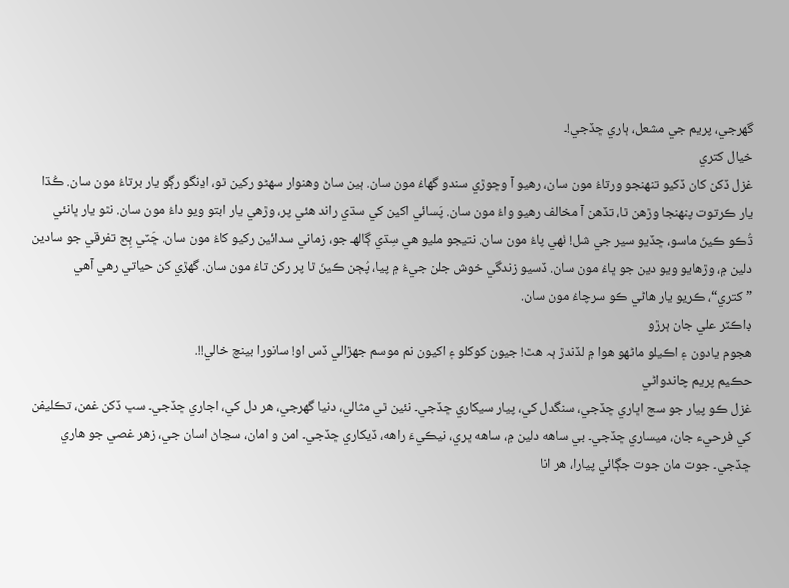گهرجي، پريم جي مشعل، ٻاري ڇڏجي!۔
خيال کتري
غزل ڏکن کان ڏکيو تنھنجو ورتاءُ مون سان، رھيو آ وڇوڙي سندو گهاءُ مون سان. ٻين ساڻ وھنوار سھڻو رکين ٿو، اڍنگو رڳو يار برتاءُ مون سان. ڪُڌا يار ڪرتوت پنھنجا وڙھن ٿا، تڏھن آ مخالف رھيو واءُ مون سان. پَسائي اکين کي سڌي راند ھئي پر، وڙھي يار ابتو ويو داءُ مون سان. نٿو يار ڀانئي ڌُڪو ڪينَ ماسو، ڇڏيو سير جي شل! ٺھي پاءُ مون سان. نتيجو مليو ھي سِڌي ڳالهـ جو، زماني سدائين رکيو کاءُ مون سان. ڇَٽي ٻِج تفرقي جو سادين دلين ۾، وڙھايو ويو دين جو ڀاءُ مون سان. ڏسيو زندگي خوش جلن جيءُ ۾ پيا، پُڄن ڪينَ ٿا پر رکن تاءُ مون سان. گهڙي کن حياتي رھي آھي ”کتري“، ڪريو يار ھاڻي ڪو سرچاءُ مون سان.
ڊاڪٽر علي جان ٻرڙو
هجوم يادون ۽ اڪيلو ماڻهو ھوا ۾ لڏندڙ ٻہ هٿ! جيون کوکلو ۽ اکيون نم موسم جهڙالي ڏس او! سانورا بينچ خالي!!.
حڪيم پريم چاندواڻي
غزل ڪو پيار جو سج اڀاري ڇڏجي، سنگدل کي، پيار سيکاري ڇڏجي۔ نئين ٿي مثالي، دنيا گهرجي، هر دل کي، اجاري ڇڏجي۔ سڀ ڏکن غمن، تڪليفن کي فرحيء جان، ميساري ڇڏجي۔ بي ساھه دلين ۾، ساھه ڀري، نيڪيءَ راھه، ڏيکاري ڇڏجي۔ امن و امان، سڃاڻ اسان جي، زهر غصي جو هاري ڇڏجي۔ جوت مان جوت جڳائي پيارا، هر انا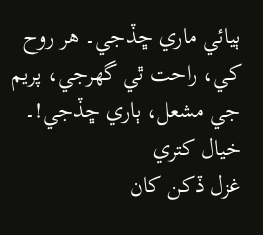ٻيائي ماري ڇڏجي۔ هر روح کي، راحت ٿي گهرجي، پريم جي مشعل، ٻاري ڇڏجي!۔
خيال کتري
غزل ڏکن کان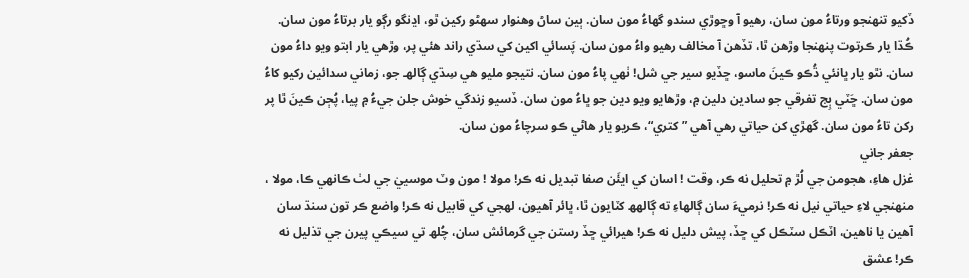ڏکيو تنھنجو ورتاءُ مون سان، رھيو آ وڇوڙي سندو گهاءُ مون سان. ٻين ساڻ وھنوار سھڻو رکين ٿو، اڍنگو رڳو يار برتاءُ مون سان. ڪُڌا يار ڪرتوت پنھنجا وڙھن ٿا، تڏھن آ مخالف رھيو واءُ مون سان. پَسائي اکين کي سڌي راند ھئي پر، وڙھي يار ابتو ويو داءُ مون سان. نٿو يار ڀانئي ڌُڪو ڪينَ ماسو، ڇڏيو سير جي شل! ٺھي پاءُ مون سان. نتيجو مليو ھي سِڌي ڳالهـ جو، زماني سدائين رکيو کاءُ مون سان. ڇَٽي ٻِج تفرقي جو سادين دلين ۾، وڙھايو ويو دين جو ڀاءُ مون سان. ڏسيو زندگي خوش جلن جيءُ ۾ پيا، پُڄن ڪينَ ٿا پر رکن تاءُ مون سان. گهڙي کن حياتي رھي آھي ”کتري“، ڪريو يار ھاڻي ڪو سرچاءُ مون سان.
جعفر جاني
غزل هاءِ، هجومن جي لُڙ ۾ تحليل نه ڪر، وقت ! اسان کي ايئَن صفا تبديل نه ڪر! مولا ! مون وٽ موسیيٰ جي لٺ ڪانهي ڪا، مولا ، منهنجي لاءِ حياتي نيل نه ڪر! نرميءَ سان ڳالهاءِ ته ڳالھھ کٽايون ٿا، ڀائر آهيون، لهجي کي قابيل نه ڪر! واضع ڪر تون سنڌ سان آهين يا ناهين، اٽڪل سٽڪل کي ڇڏ، پيش دليل نه ڪر! هيرائي ڇڏ رستن جي گرمائش سان، چُلھ تي سيڪي پيرن جي تذليل نه ڪر! عشق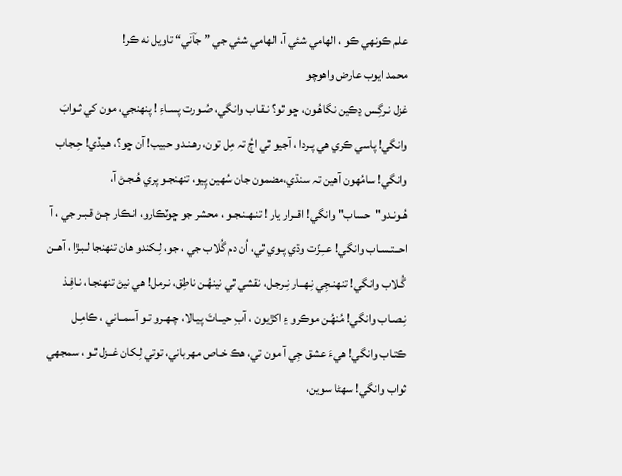علم ڪونهي ڪو ، الهامي شئي آ، الهامي شئي جي ”جاؔني“ تاويل نه ڪر!
محمد ايوب عارض واهوچو
غزل نـرگِـس ڍڪين نگاهُـون، ڇو ٿو؟ نـقـاب وانگي، صُـورت پسـاءِ ! پنهنجي، مون کي ثـوابَ وانگي! پاسي ڪري هي پـردا ، آجيو ٿي اڄُ تہ مِل تون، رهـنـدو حبيب! آن ڇو؟، هـيڏي! حِـجاب وانگي! سامُهون آهين تہ سنڌي،مضمون جان سُهين پِيو، تنهنجـو پري هُـجـڻ آ، هُـونـدو"حساب" وانگي! اقــرار يار ! تنـهـنـجـو ، محشر جو ڇوٽڪارو، انـڪار ڄـڻ قـبـر جي ، آ احــتـسـاب وانگي! عــِـزًت وڌي پـوي ٿي، اُن دم گُلاب جي ، جو، لِـکندو هان تنهنجا لـبـڙا ، آهــن گُـلاب وانگي! تنهنـجِي نِـهــار نِـرجـل، نقشي ٿي نينهُـن ناطِق، نـرمل! هي نيڻ تنهنجـا، نـافِـذ نِـصـاب وانگي! مُنهُـن موڪرو ۽ اکڙيون ، آبِ حيــاتَ پيـالا، چـهـرو تـو آسمــاني ، ڪامِـل ڪتـاب وانگي! هيءَ عشق جِي آ مون تي، هڪ خـاص مهرباني، توتي لِـکان غــزل ٿـو ، سمجهي ثواب وانگي! سهڻا سوين،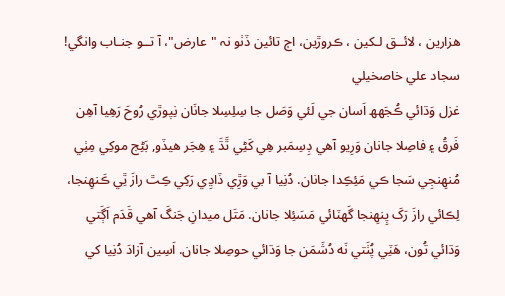هزارين ، لائــق لـکين ، ڪروڙين، اڄ تائين ڏٺو نہ "عارض"، آ تــو جنـاب وانگي!
سجاد علي خاصخيلي
غزل وَڌائي ڪُجَھھ اَسان جي لَئي وَصَل جا سِلِسِلا جانَان نِپوڙي رُوحَ رَهِيا آھِن فَرقُ ۽ فاصِلا جانان وَرِيو آهي ڊِسِمَبر ھِي کَڻِي ٿَڌَ ۽ هِجَر هيڏو, بَڻِج موکِي مِٺِي مُنهِنجِي سَجا ڪي مَئِڪِدا جانان. دُنِيا آ بي وَڙِي ڏاڍِي رَکِي ڪِٿ رازَ ٿِي ڪَنهِنجا، لِڪائي رازَ رَکَ پِنهِنجا گَھٽائي مَسَئِلا جانان. مَتَل ميدانِ جَنگَ آھي قَدَم اَڳَتي وَڌائي تُون، هَٽِي پُٺَتي نَه دُشَمَن جا وَڌائي حوصِلا جانان. اَسِين آزادَ دُنِيا کي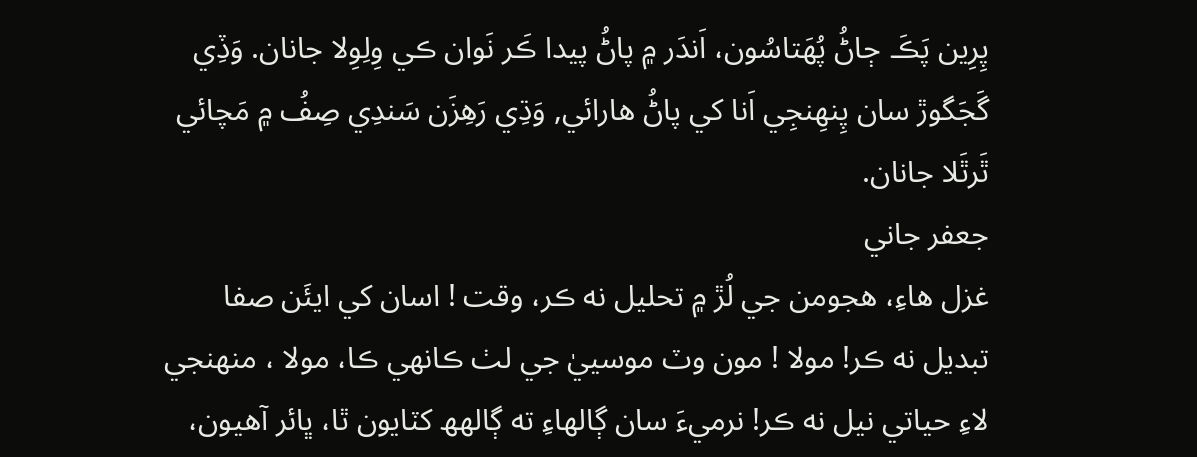پِرِين پَڪَ ڄاڻُ پُهَتاسُون، اَندَر ۾ پاڻُ پيدا ڪَر نَوان ڪي وِلِوِلا جانان. وَڏِي گَجَگوڙ سان پِنهِنجِي اَنا کي پاڻُ ھارائي, وَڌِي رَهِزَن سَندِي صِفُ ۾ مَچائي ٿَرٿَلا جانان.
جعفر جاني
غزل هاءِ، هجومن جي لُڙ ۾ تحليل نه ڪر، وقت ! اسان کي ايئَن صفا تبديل نه ڪر! مولا ! مون وٽ موسیيٰ جي لٺ ڪانهي ڪا، مولا ، منهنجي لاءِ حياتي نيل نه ڪر! نرميءَ سان ڳالهاءِ ته ڳالھھ کٽايون ٿا، ڀائر آهيون،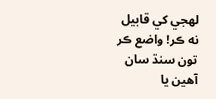لهجي کي قابيل نه ڪر! واضع ڪر تون سنڌ سان آهين يا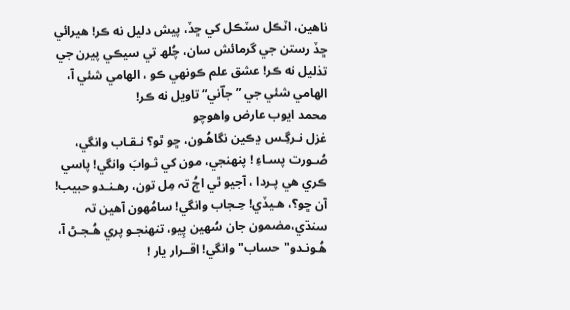ناهين، اٽڪل سٽڪل کي ڇڏ، پيش دليل نه ڪر! هيرائي ڇڏ رستن جي گرمائش سان، چُلھ تي سيڪي پيرن جي تذليل نه ڪر! عشق علم ڪونهي ڪو ، الهامي شئي آ، الهامي شئي جي ”جاؔني“ تاويل نه ڪر!
محمد ايوب عارض واهوچو
غزل نـرگِـس ڍڪين نگاهُـون، ڇو ٿو؟ نـقـاب وانگي، صُـورت پسـاءِ ! پنهنجي، مون کي ثـوابَ وانگي! پاسي ڪري هي پـردا ، آجيو ٿي اڄُ تہ مِل تون، رهـنـدو حبيب! آن ڇو؟، هـيڏي! حِـجاب وانگي! سامُهون آهين تہ سنڌي،مضمون جان سُهين پِيو، تنهنجـو پري هُـجـڻ آ، هُـونـدو"حساب" وانگي! اقــرار يار !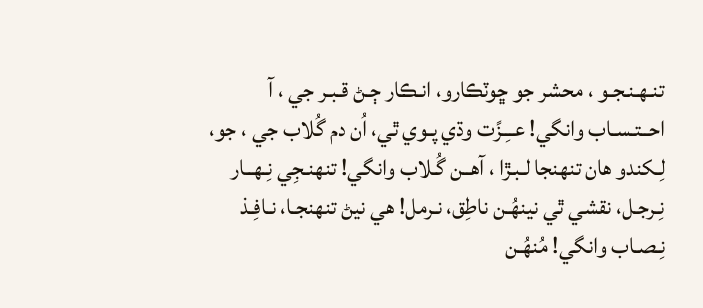تنـهـنـجـو ، محشر جو ڇوٽڪارو، انـڪار ڄـڻ قـبـر جي ، آ احــتـسـاب وانگي! عــِـزًت وڌي پـوي ٿي، اُن دم گُلاب جي ، جو، لِـکندو هان تنهنجا لـبـڙا ، آهــن گُـلاب وانگي! تنهنـجِي نِـهــار نِـرجـل، نقشي ٿي نينهُـن ناطِق، نـرمل! هي نيڻ تنهنجـا، نـافِـذ نِـصـاب وانگي! مُنهُـن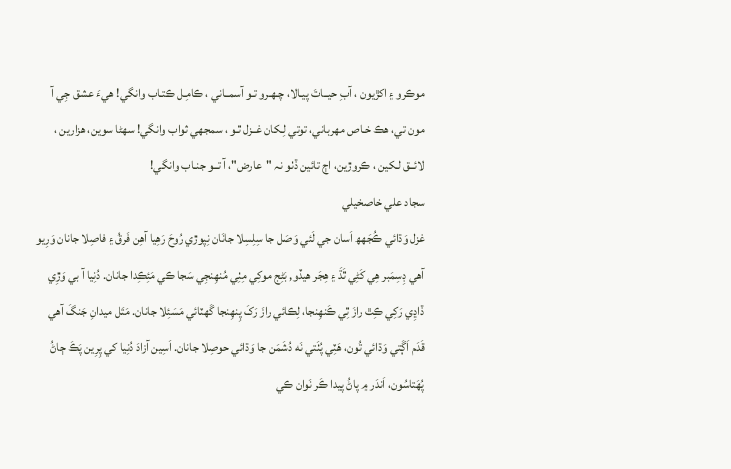موڪرو ۽ اکڙيون ، آبِ حيــاتَ پيـالا، چـهـرو تـو آسمــاني ، ڪامِـل ڪتـاب وانگي! هيءَ عشق جِي آ مون تي، هڪ خـاص مهرباني، توتي لِـکان غــزل ٿـو ، سمجهي ثواب وانگي! سهڻا سوين، هزارين ، لائــق لـکين ، ڪروڙين، اڄ تائين ڏٺو نہ "عارض"، آ تــو جنـاب وانگي!
سجاد علي خاصخيلي
غزل وَڌائي ڪُجَھھ اَسان جي لَئي وَصَل جا سِلِسِلا جانَان نِپوڙي رُوحَ رَهِيا آھِن فَرقُ ۽ فاصِلا جانان وَرِيو آهي ڊِسِمَبر ھِي کَڻِي ٿَڌَ ۽ هِجَر هيڏو, بَڻِج موکِي مِٺِي مُنهِنجِي سَجا ڪي مَئِڪِدا جانان. دُنِيا آ بي وَڙِي ڏاڍِي رَکِي ڪِٿ رازَ ٿِي ڪَنهِنجا، لِڪائي رازَ رَکَ پِنهِنجا گَھٽائي مَسَئِلا جانان. مَتَل ميدانِ جَنگَ آھي قَدَم اَڳَتي وَڌائي تُون، هَٽِي پُٺَتي نَه دُشَمَن جا وَڌائي حوصِلا جانان. اَسِين آزادَ دُنِيا کي پِرِين پَڪَ ڄاڻُ پُهَتاسُون، اَندَر ۾ پاڻُ پيدا ڪَر نَوان ڪي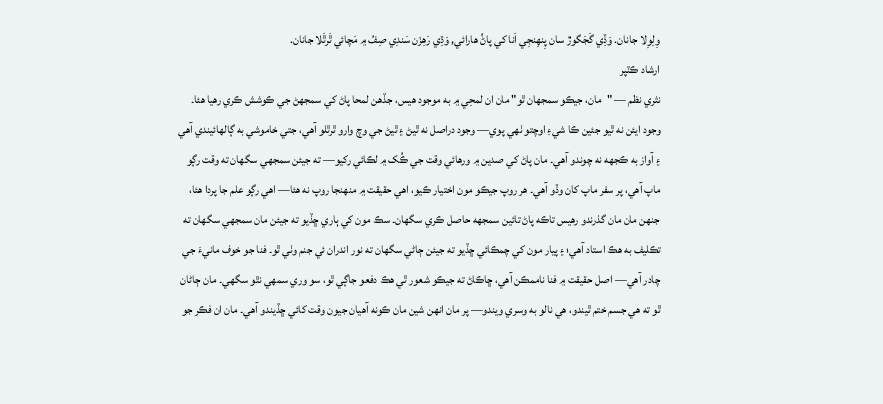وِلِوِلا جانان. وَڏِي گَجَگوڙ سان پِنهِنجِي اَنا کي پاڻُ ھارائي, وَڌِي رَهِزَن سَندِي صِفُ ۾ مَچائي ٿَرٿَلا جانان.
ارشاد ڪٽپر
نثري نظم — "مان، جيڪو سمجهان ٿو" مان ان لمحِي ۾ به موجود هيس، جڏهن لمحا پاڻ کي سمجهڻ جي ڪوشش ڪري رهيا هئا۔ وجود ايئن نه ٿيو جئين ڪا شيءِ اوچتو ٺهي پوي— وجود دراصل نه ٿيڻ ۽ ٿيڻ جي وچ وارو ٿرٿلو آهي، جتي خاموشي به ڳالهائيندي آهي ۽ آواز به ڪجهه نه چوندو آهي۔ مان پاڻ کي صدين ۾ ورهائي وقت جي ڪُک ۾ لڪائي رکيو— ته جيئن سمجهي سگهان ته وقت رڳو ماپ آهي، پر سفر ماپ کان وڏو آهي۔ هر روپ جيڪو مون اختيار ڪيو، اهي حقيقت ۾ منهنجا روپ نه هئا— اهي رڳو علم جا پردا هئا، جنهن مان مان گذرندو رهيس تاڪه پاڻ تائين سمجهه حاصل ڪري سگهان۔ سڪ مون کي ٻاري ڇڏيو ته جيئن مان سمجهي سگهان ته تڪليف به هڪ استاد آهي؛ ۽ پيار مون کي چمڪائي ڇڏيو ته جيئن ڄاڻي سگهان ته نور اندران ئي جنم وٺي ٿو۔ فنا جو خوف مانيءَ جي چادر آهي— اصل حقيقت ۾ فنا ناممڪن آهي، ڇاڪاڻ ته جيڪو شعور ٿي هڪ دفعو جاڳي ٿو، سو وري سمهي نٿو سگهي۔ مان ڄاڻان ٿو ته هي جسم ختم ٿيندو، هي نالو به وسري ويندو— پر مان انهن شين مان ڪونه آھيان جيون وقت کائي ڇڏيندو آهي۔ مان ان فڪر جو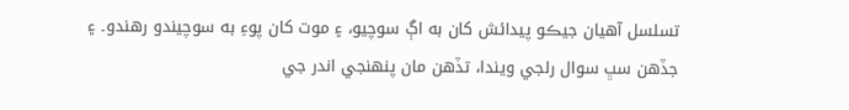تسلسل آهيان جيڪو پيدائش کان به اڳ سوچيو، ۽ موت کان پوءِ به سوچيندو رهندو۔ ۽ جڏهن سڀ سوال رلجي ويندا، تڏهن مان پنهنجي اندر جي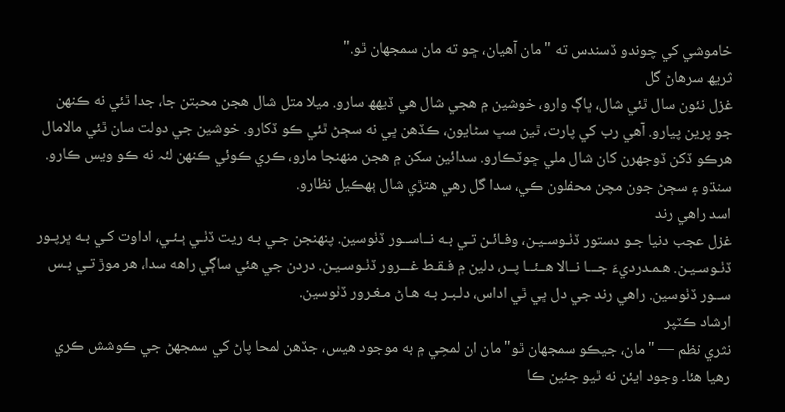خاموشي کي چوندو ڏسندس ته "مان آهيان، ڇو ته مان سمجهان ٿو."
ثريھ سرھاڻ گل
غزل نئون سال ٿئي شال، ڀاڳ وارو، خوشين ۾ هجي شال ھي ڏيھھ سارو. ميلا متل شال هجن محبتن جا، جدا ٿئي نه ڪنھن جو پرين پيارو. آهي رب کي پارت، ٿين سڀ سڻايون، ڪڏھن ڀي نه سڄڻ ٿئي ڪو ڏکارو. خوشين جي دولت سان ٿئي مالامال هرڪو ڏکن ڏوجهرن کان شال ملي ڇوٽڪارو. سدائين سکن ۾ ھجن منھنجا مارو، ڪري ڪوئي ڪنھن لئہ نه ڪو ويس ڪارو. سنڌو ۽ سڄڻ جون مچن محفلون ڪي، سدا گل رھي ھتڙي شال ٻھڪيل نظارو.
اسد راھي رند
غزل عجب دنيا جـو دستور ڏٺـوسـيـن، وفـائـن تـي بـه نــاســور ڏٺوسين. پنهنجن جـي بـه ريت ڏٺـي ٻـئـي، اداوت کـي بـه ڀرپـور ڏٺـوسـيـن. هـمـدرديءَ جـــا نــالا هــئــا پــر، دلين ۾ فـقـط غـــرور ڏٺـوسـيـن. دردن جي هئي ساڳي راهه سدا، هر موڙ تـي بـس ســور ڏٺوسين. راهي رند جي دل ڀي ٿي اداس، دلـبـر بـه هـاڻ مـغـرور ڏٺوسين.
ارشاد ڪٽپر
نثري نظم — "مان، جيڪو سمجهان ٿو" مان ان لمحِي ۾ به موجود هيس، جڏهن لمحا پاڻ کي سمجهڻ جي ڪوشش ڪري رهيا هئا۔ وجود ايئن نه ٿيو جئين ڪا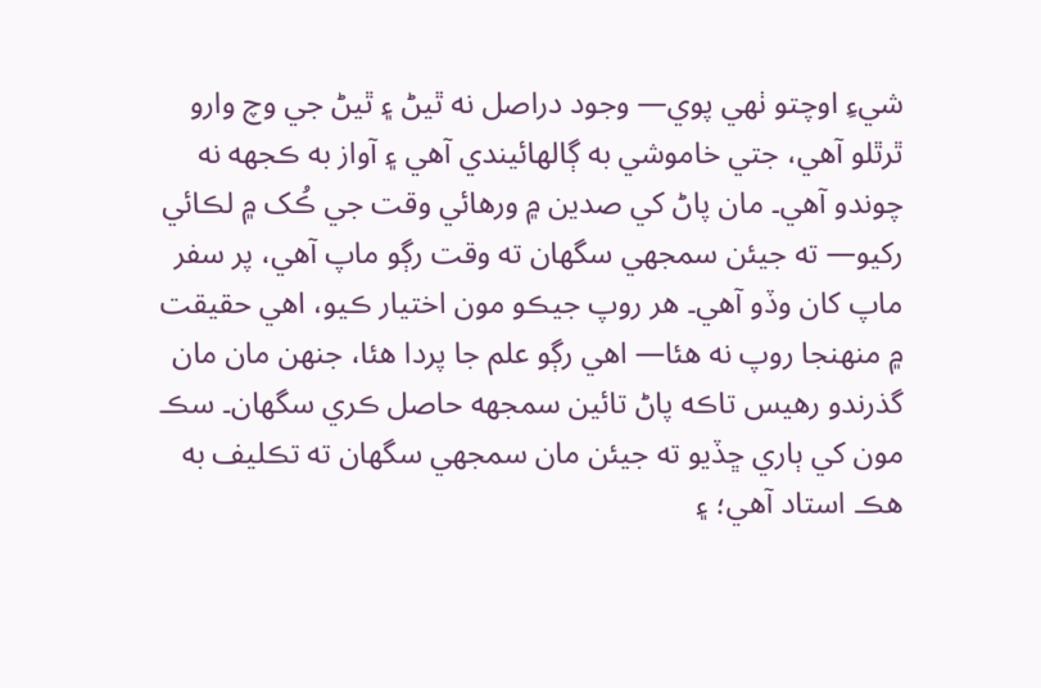شيءِ اوچتو ٺهي پوي— وجود دراصل نه ٿيڻ ۽ ٿيڻ جي وچ وارو ٿرٿلو آهي، جتي خاموشي به ڳالهائيندي آهي ۽ آواز به ڪجهه نه چوندو آهي۔ مان پاڻ کي صدين ۾ ورهائي وقت جي ڪُک ۾ لڪائي رکيو— ته جيئن سمجهي سگهان ته وقت رڳو ماپ آهي، پر سفر ماپ کان وڏو آهي۔ هر روپ جيڪو مون اختيار ڪيو، اهي حقيقت ۾ منهنجا روپ نه هئا— اهي رڳو علم جا پردا هئا، جنهن مان مان گذرندو رهيس تاڪه پاڻ تائين سمجهه حاصل ڪري سگهان۔ سڪ مون کي ٻاري ڇڏيو ته جيئن مان سمجهي سگهان ته تڪليف به هڪ استاد آهي؛ ۽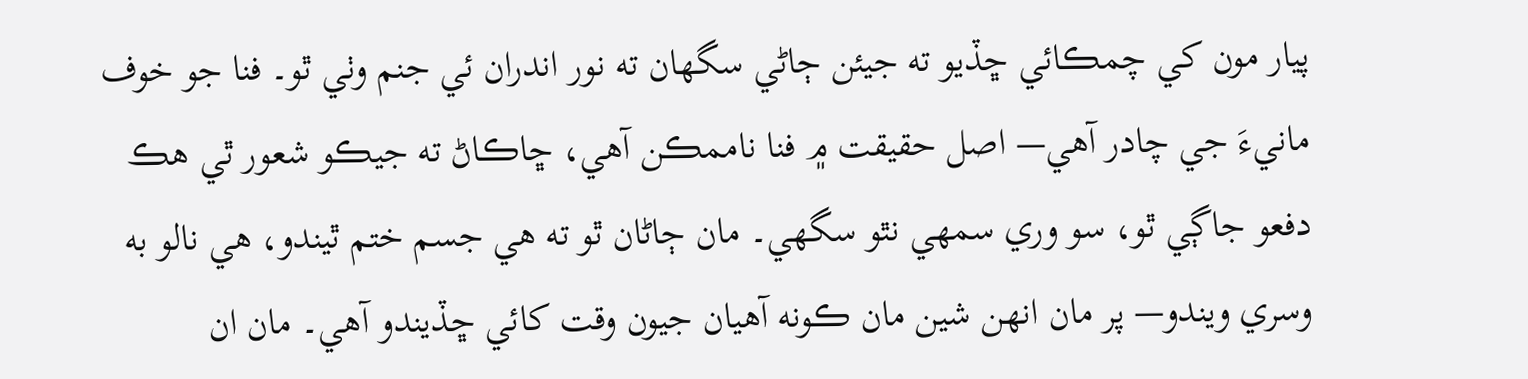پيار مون کي چمڪائي ڇڏيو ته جيئن ڄاڻي سگهان ته نور اندران ئي جنم وٺي ٿو۔ فنا جو خوف مانيءَ جي چادر آهي— اصل حقيقت ۾ فنا ناممڪن آهي، ڇاڪاڻ ته جيڪو شعور ٿي هڪ دفعو جاڳي ٿو، سو وري سمهي نٿو سگهي۔ مان ڄاڻان ٿو ته هي جسم ختم ٿيندو، هي نالو به وسري ويندو— پر مان انهن شين مان ڪونه آھيان جيون وقت کائي ڇڏيندو آهي۔ مان ان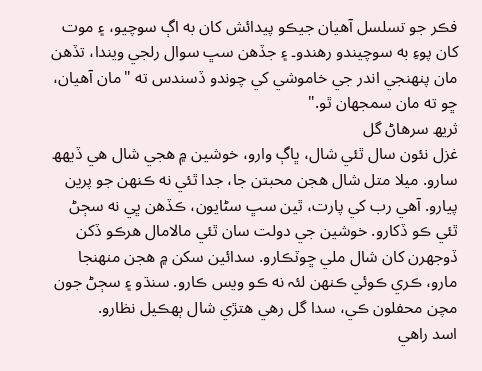فڪر جو تسلسل آهيان جيڪو پيدائش کان به اڳ سوچيو، ۽ موت کان پوءِ به سوچيندو رهندو۔ ۽ جڏهن سڀ سوال رلجي ويندا، تڏهن مان پنهنجي اندر جي خاموشي کي چوندو ڏسندس ته "مان آهيان، ڇو ته مان سمجهان ٿو."
ثريھ سرھاڻ گل
غزل نئون سال ٿئي شال، ڀاڳ وارو، خوشين ۾ هجي شال ھي ڏيھھ سارو. ميلا متل شال هجن محبتن جا، جدا ٿئي نه ڪنھن جو پرين پيارو. آهي رب کي پارت، ٿين سڀ سڻايون، ڪڏھن ڀي نه سڄڻ ٿئي ڪو ڏکارو. خوشين جي دولت سان ٿئي مالامال هرڪو ڏکن ڏوجهرن کان شال ملي ڇوٽڪارو. سدائين سکن ۾ ھجن منھنجا مارو، ڪري ڪوئي ڪنھن لئہ نه ڪو ويس ڪارو. سنڌو ۽ سڄڻ جون مچن محفلون ڪي، سدا گل رھي ھتڙي شال ٻھڪيل نظارو.
اسد راھي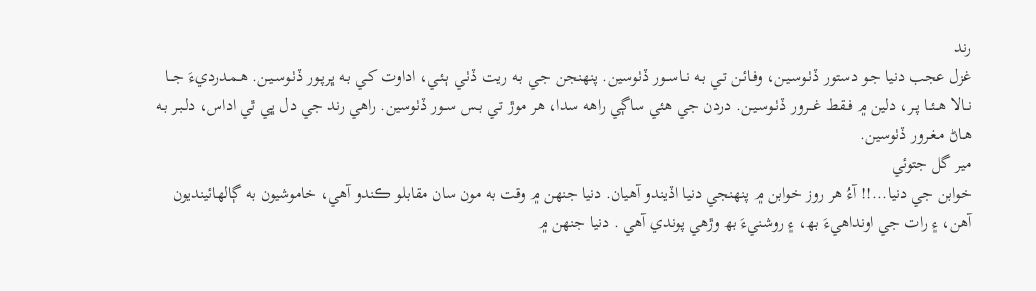رند
غزل عجب دنيا جـو دستور ڏٺـوسـيـن، وفـائـن تـي بـه نــاســور ڏٺوسين. پنهنجن جـي بـه ريت ڏٺـي ٻـئـي، اداوت کـي بـه ڀرپـور ڏٺـوسـيـن. هـمـدرديءَ جـــا نــالا هــئــا پــر، دلين ۾ فـقـط غـــرور ڏٺـوسـيـن. دردن جي هئي ساڳي راهه سدا، هر موڙ تـي بـس ســور ڏٺوسين. راهي رند جي دل ڀي ٿي اداس، دلـبـر بـه هـاڻ مـغـرور ڏٺوسين.
مير گل جتوئي
خوابن جي دنيا...!! آءُ ھر روز خوابن ۾ پنهنجي دنيا اڏيندو آھيان. دنيا جنھن ۾ وقت به مون سان مقابلو ڪندو آھي، خاموشيون به ڳالهائينديون آهن، ۽ رات جي اونداهيءَ بھ، ۽ روشنيءَ بھ وڙھي پوندي آھي . دنيا جنھن ۾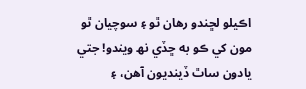اڪيلو لڇندو رھان ٿو ۽ سوچيان ٿو مون کي ڪو به ڇڏي نھ ويندو! جتي يادون ساٿ ڏينديون آهن، ۽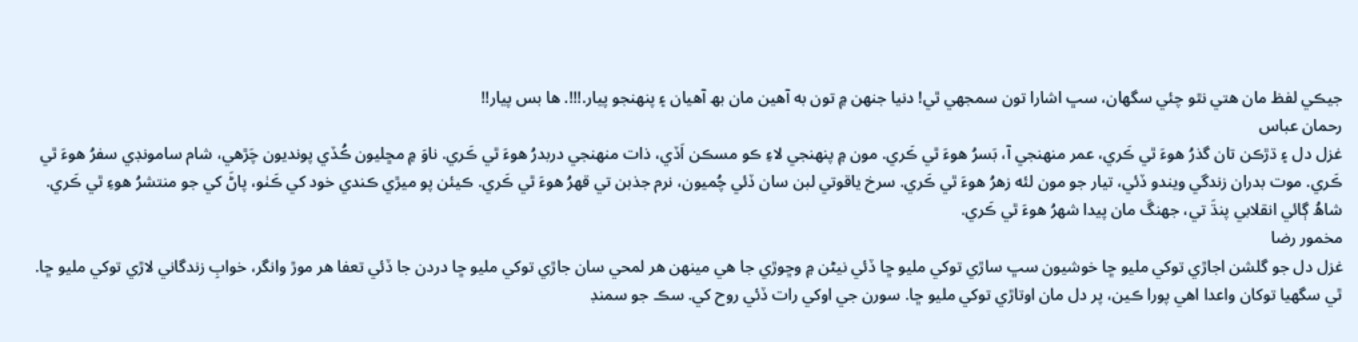جيڪي لفظ مان هتي نٿو چئي سگهان، سڀ اشارا تون سمجھي ٿي! دنيا جنھن ۾ تون به آهين مان بھ آھيان ۽ پنھنجو پيار.!!!. ھا بس پيار!!
رحمان عباس
غزل دل ۽ ڌڙڪن تان گذرُ هوءَ ٿي ڪَري، عمر منهنجي آ، بَسرُ هوءَ ٿي ڪَري. مون ۾ پنهنجي لاءِ ڪو مسڪن اَڏي، ذات منهنجي دربدرُ هوءَ ٿي ڪَري. ناوَ ۾ مڇليون ڪُڏي پونديون چَڙهي، شام سامونڊي سفرُ هوءَ ٿي ڪَري. موت بدران زندگي ويندو ڏئي، تيار جو مون لئه زهرُ هوءَ ٿي ڪَري. سرخ ياقوتي لبن سان ڏئي چُميون، نرم جذبن تي قهرُ هوءَ ٿي ڪَري. ڪيئن پو ميڙي ڪندي خود کي ڪَٺو، پاڻَ کي جو منتشرُ هوءِ ٿي ڪَري. شاھُ ڳائي انقلابي پنڌَ تي، جهنگَ مان پيدا شهرُ هوءَ ٿي ڪَري.
مخمور رضا
غزل دل جو گلشن اجاڙي توکي مليو ڇا خوشيون سڀ ساڙي توکي مليو ڇا ڏئي نيڻن ۾ وڇوڙي جا هي مينھن هر لمحي سان جاڙي توکي مليو ڇا دردن جا ڏئي تعفا هر موڙ وانگر، خوابِ زندگاني لاڙي توکي مليو ڇا. ٿي سگهيا توکان واعدا اهي پورا ڪين، پر دل مان اوتاڙي توکي مليو ڇا. سورن جي اوکي رات ڏئي روح کي. سڪ جو سمنڊ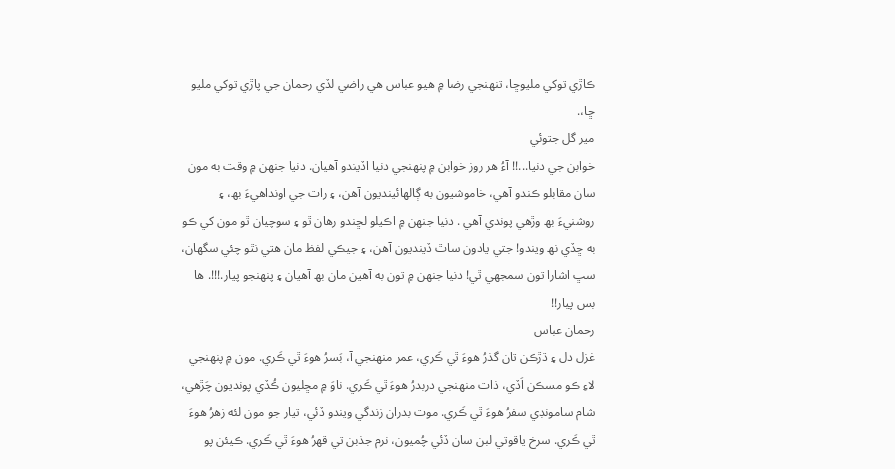ڪاڙي توکي مليوڇا، تنهنجي رضا ۾ هيو عباس هي راضي لڏي رحمان جي پاڙي توکي مليو ڇا،.
مير گل جتوئي
خوابن جي دنيا...!! آءُ ھر روز خوابن ۾ پنهنجي دنيا اڏيندو آھيان. دنيا جنھن ۾ وقت به مون سان مقابلو ڪندو آھي، خاموشيون به ڳالهائينديون آهن، ۽ رات جي اونداهيءَ بھ، ۽ روشنيءَ بھ وڙھي پوندي آھي . دنيا جنھن ۾ اڪيلو لڇندو رھان ٿو ۽ سوچيان ٿو مون کي ڪو به ڇڏي نھ ويندو! جتي يادون ساٿ ڏينديون آهن، ۽ جيڪي لفظ مان هتي نٿو چئي سگهان، سڀ اشارا تون سمجھي ٿي! دنيا جنھن ۾ تون به آهين مان بھ آھيان ۽ پنھنجو پيار.!!!. ھا بس پيار!!
رحمان عباس
غزل دل ۽ ڌڙڪن تان گذرُ هوءَ ٿي ڪَري، عمر منهنجي آ، بَسرُ هوءَ ٿي ڪَري. مون ۾ پنهنجي لاءِ ڪو مسڪن اَڏي، ذات منهنجي دربدرُ هوءَ ٿي ڪَري. ناوَ ۾ مڇليون ڪُڏي پونديون چَڙهي، شام سامونڊي سفرُ هوءَ ٿي ڪَري. موت بدران زندگي ويندو ڏئي، تيار جو مون لئه زهرُ هوءَ ٿي ڪَري. سرخ ياقوتي لبن سان ڏئي چُميون، نرم جذبن تي قهرُ هوءَ ٿي ڪَري. ڪيئن پو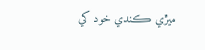ميڙي ڪندي خود کي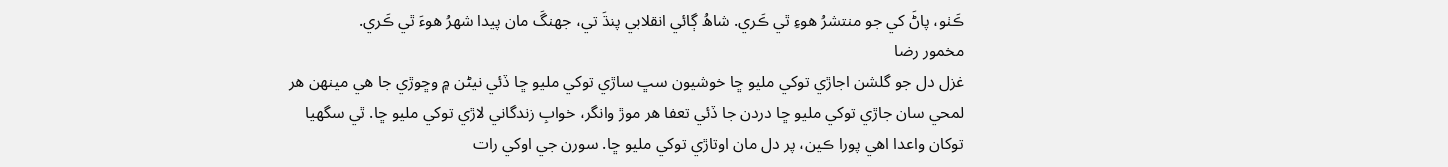ڪَٺو، پاڻَ کي جو منتشرُ هوءِ ٿي ڪَري. شاھُ ڳائي انقلابي پنڌَ تي، جهنگَ مان پيدا شهرُ هوءَ ٿي ڪَري.
مخمور رضا
غزل دل جو گلشن اجاڙي توکي مليو ڇا خوشيون سڀ ساڙي توکي مليو ڇا ڏئي نيڻن ۾ وڇوڙي جا هي مينھن هر لمحي سان جاڙي توکي مليو ڇا دردن جا ڏئي تعفا هر موڙ وانگر، خوابِ زندگاني لاڙي توکي مليو ڇا. ٿي سگهيا توکان واعدا اهي پورا ڪين، پر دل مان اوتاڙي توکي مليو ڇا. سورن جي اوکي رات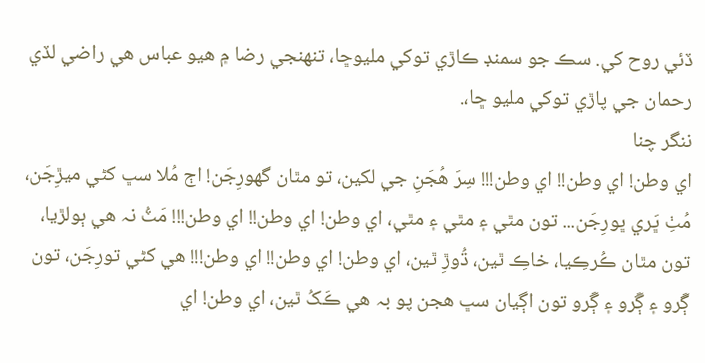ڏئي روح کي. سڪ جو سمنڊ ڪاڙي توکي مليوڇا، تنهنجي رضا ۾ هيو عباس هي راضي لڏي رحمان جي پاڙي توکي مليو ڇا،.
ننگر چنا
اي وطن! اي وطن!! اي وطن!!! سِرَ هُجَنِ جي لکين، تو مٿان گهورِجَن! اڄ مُلا سڀ کڻي ميڙِجَن، مُٺِ ڀَري ڀورِجَن... تون مٿي ۽ مٿي ۽ مٿي، اي وطن! اي وطن!! اي وطن!!! مَٽُ نہ هي ٻولڙيا، تون مٿان ڪُرڪِيا، خاڪِ ٿين، ڌُوڙِ ٿين، اي وطن! اي وطن!! اي وطن!!! هي کڻي تورِجَن، تون ڳَرو ۽ ڳَرو ۽ ڳَرو تون اڳيان سڀ هجن پو بہ هي ڪَکُ ٿين، اي وطن! اي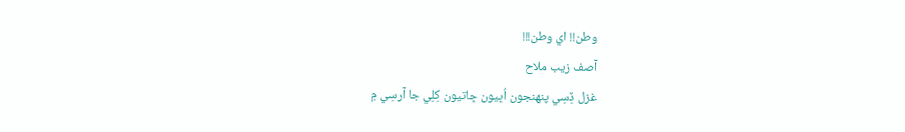وطن!! اي وطن!!!
آصف زيب ملاح
غزل ڏِسِي پنھنجون اُڀيون ڇاتيون کِلِي جا آرسِي ۾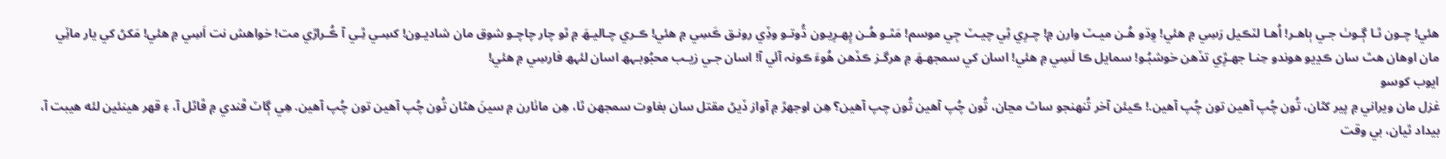ھئي! چـون ٿـا ڳـوٺ جـي ٻاھـر! اُھـا لٽڪيل رَسِي ۾ ھئي! وِڌو ھُـن ميـٽ وارن ۾! چـرِي ٿِي چيـٽ جِي موسم! مَٿـو ھُـن پِھـرِيـون ڌُوتـو وڏِي رونـق ڪَسِي ۾ ھئي! ڪـري چـاليـھَ ۾ ٿو چار چاچـو شوق مان شاديـون! کسِـي ٿِـي آ ڪُـراڙي مت! خواھش نت اَسِي ۾ ھئي! مَکڻ کي يار ماٽِي مان اوھان ھٿ سان ڪڍيو ھوندو حِنـا جھـڙِي تڏھن خوشبُـو! سمايل ڪا لَسِي ۾ ھئي! اسان کي سمجھـھَ ۾ ھرگـز ڪڏھن ھُوءَ ڪونہ آئي آ! اسان جـي زيـب محبُوبـہھ اسان لئہھ فارسِي ۾ ھئي!
ايوب کوسو
غزل مان ويراني ۾ پير کڻان، تُون چُپ آهين تون چُپ آهين.! ڪيئن آخر تُنهنجو ساٿ مڃان، تُون چُپ آهين تُون چپ آهين؟ هِن اوجهڙ ۾ آواز ڏيڻ مقتل سان بغاوت سمجهن ٿا، هِن ماٺارن ۾ سينَ هڻان تُون چُپ آهين تون چُپ آهين. هِي ڳاٽ ڦندي ۾ ڦاٿل آ، ۽ قهر هينئين لئه هيبت آ، بيداد ٿيان، بي وقت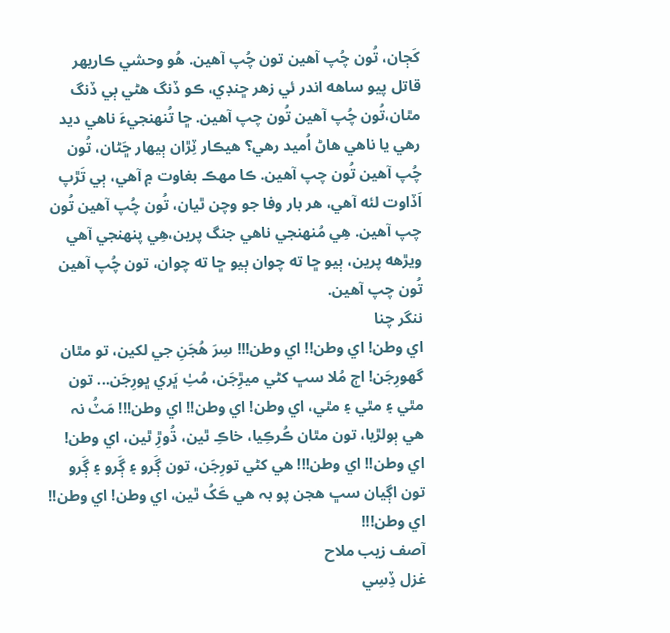کَڄان، تُون چُپ آهين تون چُپ آهين. هُو وحشي ڪاريهر قاتل پيو ساهه اندر ئي زهر ڇنڊي، ڪو ڏنگ هڻي ٻي ڏنگ مٿان،تُون چُپ آهين تُون چپ آهين. ڇا تُنهنجيءَ ناهي ديد رهي يا ناهي هاڻ اُميد رهي؟ هيڪار ٽِڙان ٻيهار ڇَڻان، تُون چُپ آهين تُون چپ آهين. ڪا مهڪ بغاوت ۾ آهي، ٻي تَڙپ اَڏاوت لئه آهي، هر بار وفا جو وچن ٿيان، تُون چُپ آهين تُون چپ آهين. هِي مُنهنجي ناهي جنگ پرين،هِي پنهنجي آهي ويڙهه پرين، ٻيو ڇا ته چوان ٻيو ڇا ته چوان، تون چُپ آهين تُون چپ آهين.
ننگر چنا
اي وطن! اي وطن!! اي وطن!!! سِرَ هُجَنِ جي لکين، تو مٿان گهورِجَن! اڄ مُلا سڀ کڻي ميڙِجَن، مُٺِ ڀَري ڀورِجَن... تون مٿي ۽ مٿي ۽ مٿي، اي وطن! اي وطن!! اي وطن!!! مَٽُ نہ هي ٻولڙيا، تون مٿان ڪُرڪِيا، خاڪِ ٿين، ڌُوڙِ ٿين، اي وطن! اي وطن!! اي وطن!!! هي کڻي تورِجَن، تون ڳَرو ۽ ڳَرو ۽ ڳَرو تون اڳيان سڀ هجن پو بہ هي ڪَکُ ٿين، اي وطن! اي وطن!! اي وطن!!!
آصف زيب ملاح
غزل ڏِسِي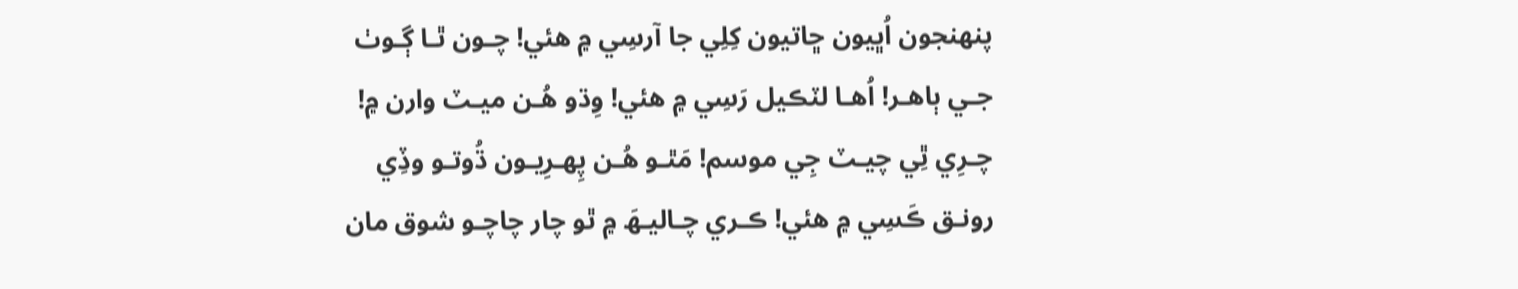پنھنجون اُڀيون ڇاتيون کِلِي جا آرسِي ۾ ھئي! چـون ٿـا ڳـوٺ جـي ٻاھـر! اُھـا لٽڪيل رَسِي ۾ ھئي! وِڌو ھُـن ميـٽ وارن ۾! چـرِي ٿِي چيـٽ جِي موسم! مَٿـو ھُـن پِھـرِيـون ڌُوتـو وڏِي رونـق ڪَسِي ۾ ھئي! ڪـري چـاليـھَ ۾ ٿو چار چاچـو شوق مان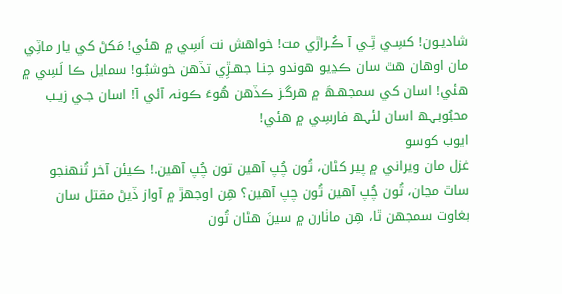شاديـون! کسِـي ٿِـي آ ڪُـراڙي مت! خواھش نت اَسِي ۾ ھئي! مَکڻ کي يار ماٽِي مان اوھان ھٿ سان ڪڍيو ھوندو حِنـا جھـڙِي تڏھن خوشبُـو! سمايل ڪا لَسِي ۾ ھئي! اسان کي سمجھـھَ ۾ ھرگـز ڪڏھن ھُوءَ ڪونہ آئي آ! اسان جـي زيـب محبُوبـہھ اسان لئہھ فارسِي ۾ ھئي!
ايوب کوسو
غزل مان ويراني ۾ پير کڻان، تُون چُپ آهين تون چُپ آهين.! ڪيئن آخر تُنهنجو ساٿ مڃان، تُون چُپ آهين تُون چپ آهين؟ هِن اوجهڙ ۾ آواز ڏيڻ مقتل سان بغاوت سمجهن ٿا، هِن ماٺارن ۾ سينَ هڻان تُون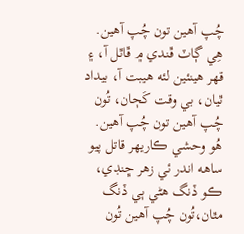چُپ آهين تون چُپ آهين. هِي ڳاٽ ڦندي ۾ ڦاٿل آ، ۽ قهر هينئين لئه هيبت آ، بيداد ٿيان، بي وقت کَڄان، تُون چُپ آهين تون چُپ آهين. هُو وحشي ڪاريهر قاتل پيو ساهه اندر ئي زهر ڇنڊي، ڪو ڏنگ هڻي ٻي ڏنگ مٿان،تُون چُپ آهين تُون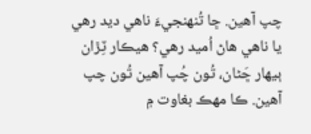چپ آهين. ڇا تُنهنجيءَ ناهي ديد رهي يا ناهي هاڻ اُميد رهي؟ هيڪار ٽِڙان ٻيهار ڇَڻان، تُون چُپ آهين تُون چپ آهين. ڪا مهڪ بغاوت ۾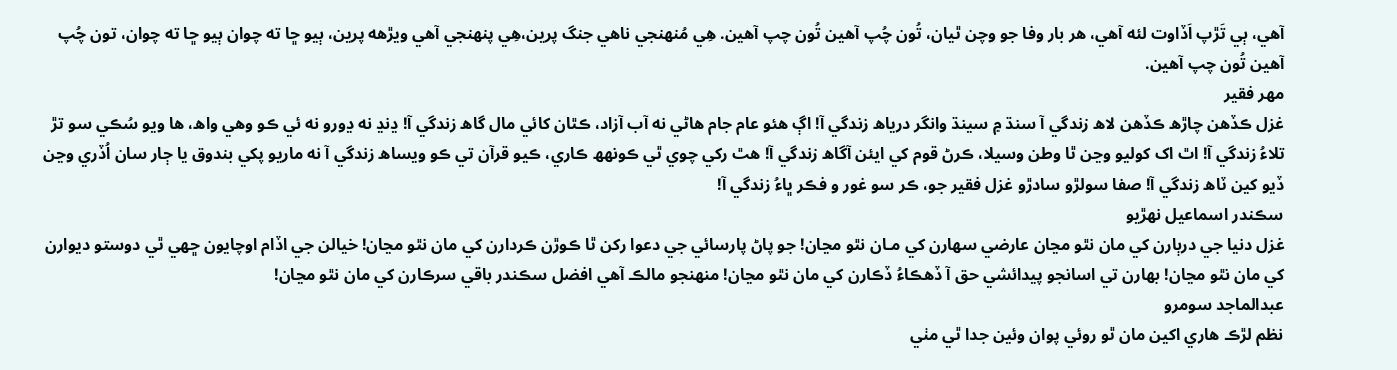آهي، ٻي تَڙپ اَڏاوت لئه آهي، هر بار وفا جو وچن ٿيان، تُون چُپ آهين تُون چپ آهين. هِي مُنهنجي ناهي جنگ پرين،هِي پنهنجي آهي ويڙهه پرين، ٻيو ڇا ته چوان ٻيو ڇا ته چوان، تون چُپ آهين تُون چپ آهين.
مھر فقير
غزل ڪڏهن چاڙھ ڪڏهن لاھ زندگي آ سنڌ ۾ سينڌ وانگر درياھ زندگي آ! اڳ هئو عام جام هاڻي نه آب آزاد، ڪٿان کائي مال گاھ زندگي آ! ڍنڍ نه ڍورو نه ئي ڪو وهي واھ، ھا ويو سُڪي سو تڙ تلاءُ زندگي آ! اٿ اک کوليو وڃن ٿا وطن وسيلا، ڪرڻ قوم کي ايئن آگاھ زندگي آ! هٿ رکي چوي ٿي ڪونهھ ڪاري، ڪيو قرآن تي ڪو ويساھ زندگي آ نه ماريو پکي بندوق يا ڄار سان اُڏري وڃن ڏيو کين ٽاھ زندگي آ! صفا سولڙو سادڙو غزل فقير جو، ڪر سو غور و فڪر ڀاءُ زندگي آ!
سڪندر اسماعيل نھڙيو
غزل دنيا جي درٻارن کي مان نٿو مڃان عارضي سھارن کي مـان نٿو مڃان! جو پاڻ پارسائي جي دعوا رکن ٿا ڪوڙن ڪردارن کي مان نٿو مڃان! خيالن جي اڏام اوچايون ڇھي ٿي دوستو ديوارن کي مان نٿو مڃان! بھارن تي اسانجو پيدائشي حق آ ڏهڪاءُ ڏڪارن کي مان نٿو مڃان! منھنجو مالڪ آھي افضل سڪندر باقي سرڪارن کي مان نٿو مڃان!
عبدالماجد سومرو
نظم لڙڪ هاري اکين مان ٿو روئي پوان وئين جدا ٿي مٺي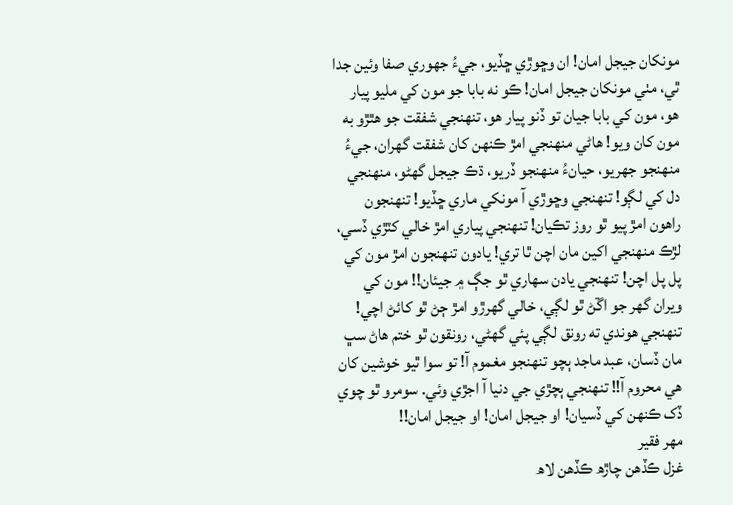مونکان جيجل امان! ان وڇوڙي ڇڏيو، جيءُ جھوري صفا وئين جدا ٿي، مٺي مونکان جيجل امان! ڪو نه بابا جو مون کي مليو پيار هو، مون کي بابا جيان تو ڏنو پيار هو، تنهنجي شفقت جو هٿڙو به مون کان ويو! هاڻي منهنجي امڙ ڪنهن کان شفقت گهران، جيءُ منهنجو جهريو، حيانءُ منهنجو ڏريو، ڌڪ جيجل گهڻو، منهنجي دل کي لڳو! تنهنجي وڇوڙي آ مونکي ماري ڇڏيو! تنهنجون راهون امڙ پيو ٿو روز تڪيان! تنهنجي پياري امڙ خالي کٽڙي ڏسي، لڙڪ منهنجي اکين مان اچن ٿا تري! يادون تنهنجون امڙ مون کي پل پل اچن! تنهنجي يادن سهاري ٿو جڳ ۾ جيئان!! مون کي ويران گهر جو اڱڻ ٿو لڳي، خالي گھرڙو امڙ ڄڻ ٿو کائڻ اچي! تنهنجي هوندي ته رونق لڳي پئي گهڻي، رونقون ٿو ختم هاڻ سڀ مان ڏسان، عبد ماجد ٻچو تنهنجو مغموم آ! تو سوا ٿيو خوشين کان هي محروم آ!! تنهنجي ٻچڙي جي دنيا آ اجڙي وئي. سومرو ٿو چوي ڏک ڪنهن کي ڏسيان! او جيجل امان! او جيجل امان!!
مھر فقير
غزل ڪڏهن چاڙھ ڪڏهن لاھ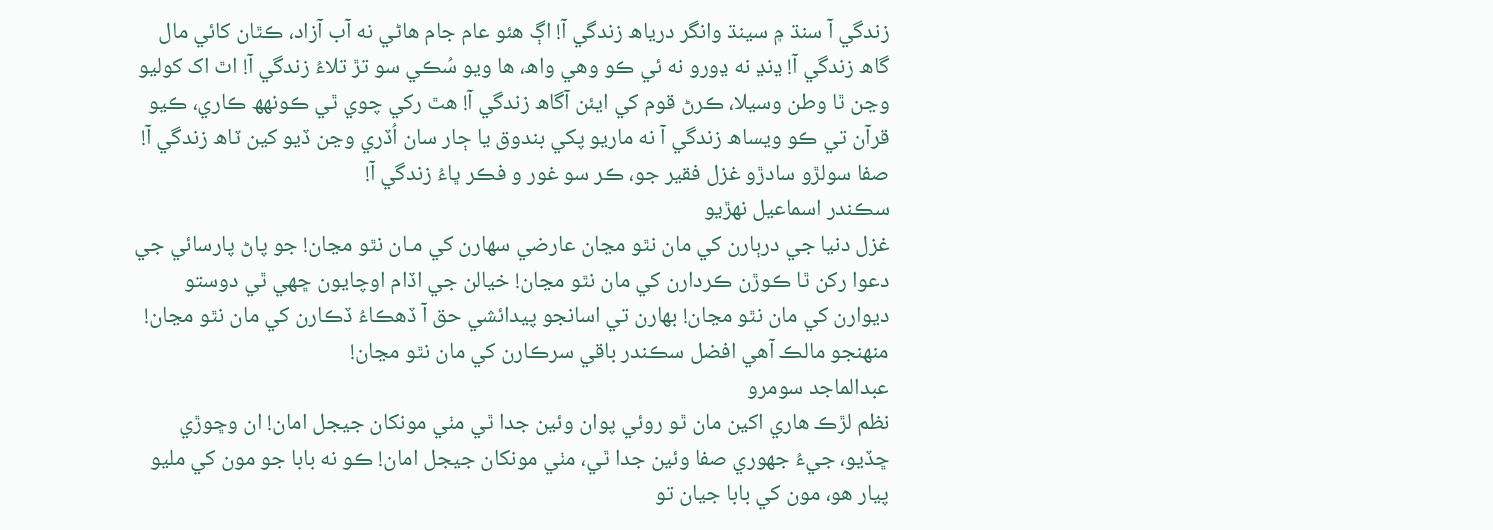زندگي آ سنڌ ۾ سينڌ وانگر درياھ زندگي آ! اڳ هئو عام جام هاڻي نه آب آزاد، ڪٿان کائي مال گاھ زندگي آ! ڍنڍ نه ڍورو نه ئي ڪو وهي واھ، ھا ويو سُڪي سو تڙ تلاءُ زندگي آ! اٿ اک کوليو وڃن ٿا وطن وسيلا، ڪرڻ قوم کي ايئن آگاھ زندگي آ! هٿ رکي چوي ٿي ڪونهھ ڪاري، ڪيو قرآن تي ڪو ويساھ زندگي آ نه ماريو پکي بندوق يا ڄار سان اُڏري وڃن ڏيو کين ٽاھ زندگي آ! صفا سولڙو سادڙو غزل فقير جو، ڪر سو غور و فڪر ڀاءُ زندگي آ!
سڪندر اسماعيل نھڙيو
غزل دنيا جي درٻارن کي مان نٿو مڃان عارضي سھارن کي مـان نٿو مڃان! جو پاڻ پارسائي جي دعوا رکن ٿا ڪوڙن ڪردارن کي مان نٿو مڃان! خيالن جي اڏام اوچايون ڇھي ٿي دوستو ديوارن کي مان نٿو مڃان! بھارن تي اسانجو پيدائشي حق آ ڏهڪاءُ ڏڪارن کي مان نٿو مڃان! منھنجو مالڪ آھي افضل سڪندر باقي سرڪارن کي مان نٿو مڃان!
عبدالماجد سومرو
نظم لڙڪ هاري اکين مان ٿو روئي پوان وئين جدا ٿي مٺي مونکان جيجل امان! ان وڇوڙي ڇڏيو، جيءُ جھوري صفا وئين جدا ٿي، مٺي مونکان جيجل امان! ڪو نه بابا جو مون کي مليو پيار هو، مون کي بابا جيان تو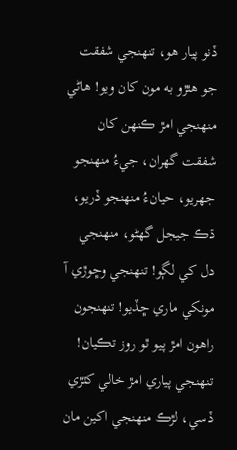ڏنو پيار هو، تنهنجي شفقت جو هٿڙو به مون کان ويو! هاڻي منهنجي امڙ ڪنهن کان شفقت گهران، جيءُ منهنجو جهريو، حيانءُ منهنجو ڏريو، ڌڪ جيجل گهڻو، منهنجي دل کي لڳو! تنهنجي وڇوڙي آ مونکي ماري ڇڏيو! تنهنجون راهون امڙ پيو ٿو روز تڪيان! تنهنجي پياري امڙ خالي کٽڙي ڏسي، لڙڪ منهنجي اکين مان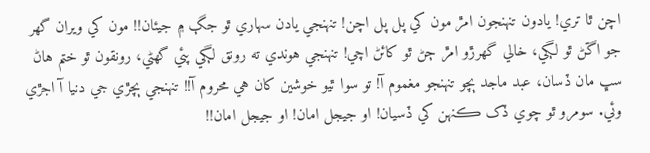اچن ٿا تري! يادون تنهنجون امڙ مون کي پل پل اچن! تنهنجي يادن سهاري ٿو جڳ ۾ جيئان!! مون کي ويران گهر جو اڱڻ ٿو لڳي، خالي گھرڙو امڙ ڄڻ ٿو کائڻ اچي! تنهنجي هوندي ته رونق لڳي پئي گهڻي، رونقون ٿو ختم هاڻ سڀ مان ڏسان، عبد ماجد ٻچو تنهنجو مغموم آ! تو سوا ٿيو خوشين کان هي محروم آ!! تنهنجي ٻچڙي جي دنيا آ اجڙي وئي. سومرو ٿو چوي ڏک ڪنهن کي ڏسيان! او جيجل امان! او جيجل امان!!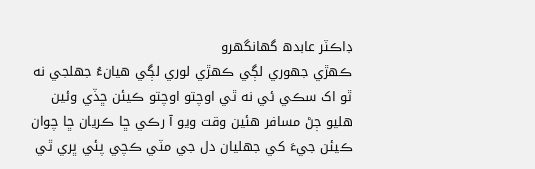ڊاڪٽر عابدھ گھانگھرو
ڪهڙي جهوري لڳي ڪهڙي لوري لڳي هيانءُ جهلجي نه ٿو اک سڪي ئي نه ٿي اوچتو اوچتو ڪيئن ڇڏي وئين هليو ڄڻ مسافر هئين وقت ويو آ رڪي ڇا ڪريان ڇا چوان ڪيئن جيءَ کي جهليان دل جي مٽي ڪچي پئي ڀري ٿي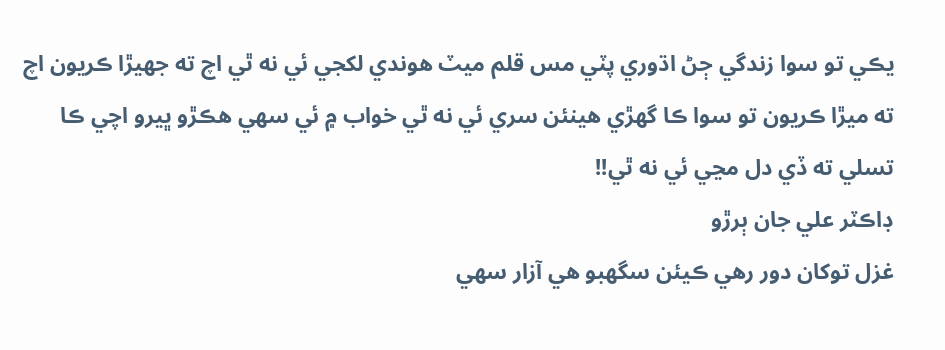يڪي تو سوا زندگي ڄڻ اڌوري پٽي مس قلم ميٽ هوندي لکجي ئي نه ٿي اچ ته جهيڙا ڪريون اچ ته ميڙا ڪريون تو سوا ڪا گهڙي هينئن سري ئي نه ٿي خواب ۾ ئي سهي هڪڙو ڀيرو اچي ڪا تسلي ته ڏي دل مڃي ئي نه ٿي!!
ڊاڪٽر علي جان ٻرڙو
غزل توکان دور رھي ڪيئن سگھبو ھي آزار سھي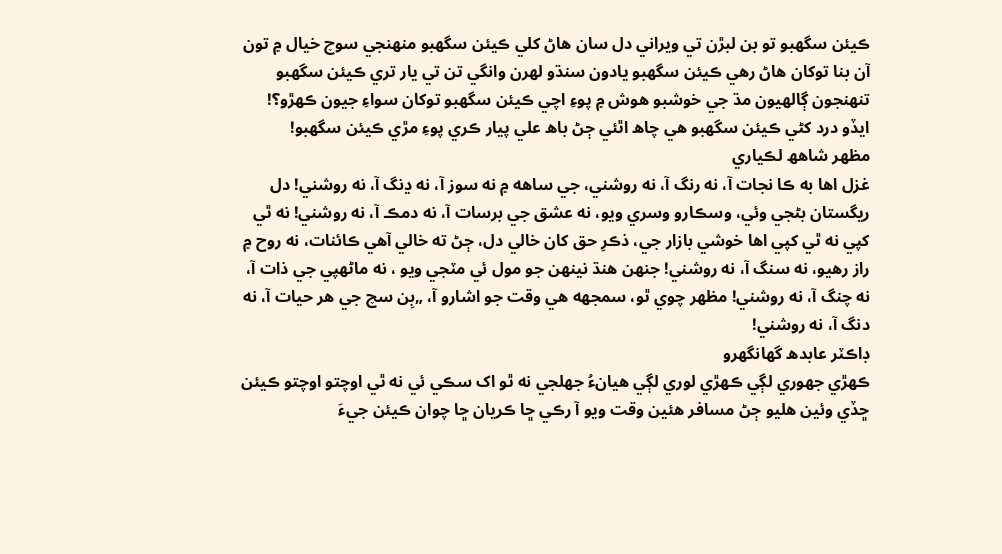ڪيئن سگھبو تو بن لبڙن تي ويراني دل سان ھاڻ کلي ڪيئن سگھبو منھنجي سوچ خيال ۾ تون آن بنا توکان ھاڻ رھي ڪيئن سگھبو يادون سنڌو لھرن وانگي تن تي يار تري ڪيئن سگھبو تنھنجون ڳالھيون مڌ جي خوشبو ھوش ۾ پوءِ اچي ڪيئن سگھبو توکان سواءِ جيون ڪھڙو؟! ايڏو درد کڻي ڪيئن سگھبو ھي چاھ اٿئي ڄڻ باھ علي پيار ڪري پوءِ مڙي ڪيئن سگھبو!
مظھر شاھھ لڪياري
غزل اها به ڪا نجات آ، نه رنگ آ، نه روشني، جي ساهه ۾ نه سوز آ، نه ڍنگ آ، نه روشني! دل ريگستان بڻجي وئي، وسڪارو وسري ويو، نه عشق جي برسات آ، نه دمڪ آ، نه روشني! نه ٿي کپي نه ٿي کپي اھا خوشي بازار جي، ذڪرِ حق کان خالي دل، ڄڻ ته خالي آھي ڪائنات، نه روح ۾ راز رهيو، نه سنگ آ، نه روشني! جنهن هنڌ نينهن جو مول ئي مٽجي ويو ، نه ماڻهپي جي ذات آ، نه چنگ آ، نه روشني! مظهر چوي ٿو، سمجهه هي وقت جو اشارو آ، „بِن سچ جي هر حيات آ، نه دنگ آ، نه روشني!
ڊاڪٽر عابدھ گھانگھرو
ڪهڙي جهوري لڳي ڪهڙي لوري لڳي هيانءُ جهلجي نه ٿو اک سڪي ئي نه ٿي اوچتو اوچتو ڪيئن ڇڏي وئين هليو ڄڻ مسافر هئين وقت ويو آ رڪي ڇا ڪريان ڇا چوان ڪيئن جيءَ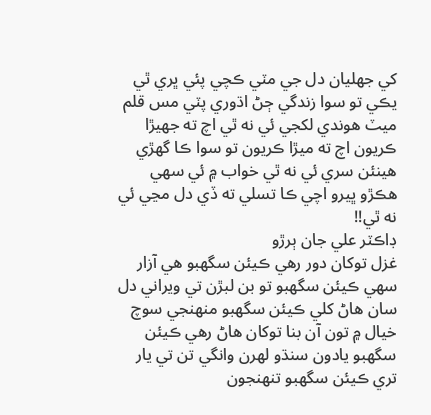کي جهليان دل جي مٽي ڪچي پئي ڀري ٿي يڪي تو سوا زندگي ڄڻ اڌوري پٽي مس قلم ميٽ هوندي لکجي ئي نه ٿي اچ ته جهيڙا ڪريون اچ ته ميڙا ڪريون تو سوا ڪا گهڙي هينئن سري ئي نه ٿي خواب ۾ ئي سهي هڪڙو ڀيرو اچي ڪا تسلي ته ڏي دل مڃي ئي نه ٿي!!
ڊاڪٽر علي جان ٻرڙو
غزل توکان دور رھي ڪيئن سگھبو ھي آزار سھي ڪيئن سگھبو تو بن لبڙن تي ويراني دل سان ھاڻ کلي ڪيئن سگھبو منھنجي سوچ خيال ۾ تون آن بنا توکان ھاڻ رھي ڪيئن سگھبو يادون سنڌو لھرن وانگي تن تي يار تري ڪيئن سگھبو تنھنجون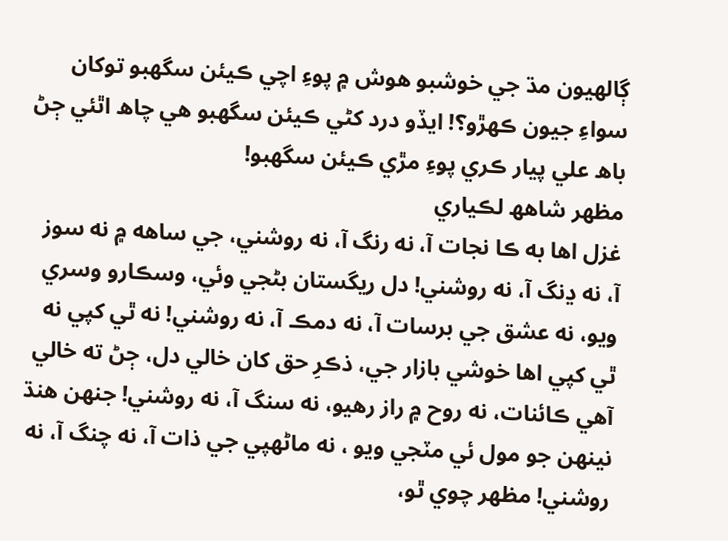ڳالھيون مڌ جي خوشبو ھوش ۾ پوءِ اچي ڪيئن سگھبو توکان سواءِ جيون ڪھڙو؟! ايڏو درد کڻي ڪيئن سگھبو ھي چاھ اٿئي ڄڻ باھ علي پيار ڪري پوءِ مڙي ڪيئن سگھبو!
مظھر شاھھ لڪياري
غزل اها به ڪا نجات آ، نه رنگ آ، نه روشني، جي ساهه ۾ نه سوز آ، نه ڍنگ آ، نه روشني! دل ريگستان بڻجي وئي، وسڪارو وسري ويو، نه عشق جي برسات آ، نه دمڪ آ، نه روشني! نه ٿي کپي نه ٿي کپي اھا خوشي بازار جي، ذڪرِ حق کان خالي دل، ڄڻ ته خالي آھي ڪائنات، نه روح ۾ راز رهيو، نه سنگ آ، نه روشني! جنهن هنڌ نينهن جو مول ئي مٽجي ويو ، نه ماڻهپي جي ذات آ، نه چنگ آ، نه روشني! مظهر چوي ٿو،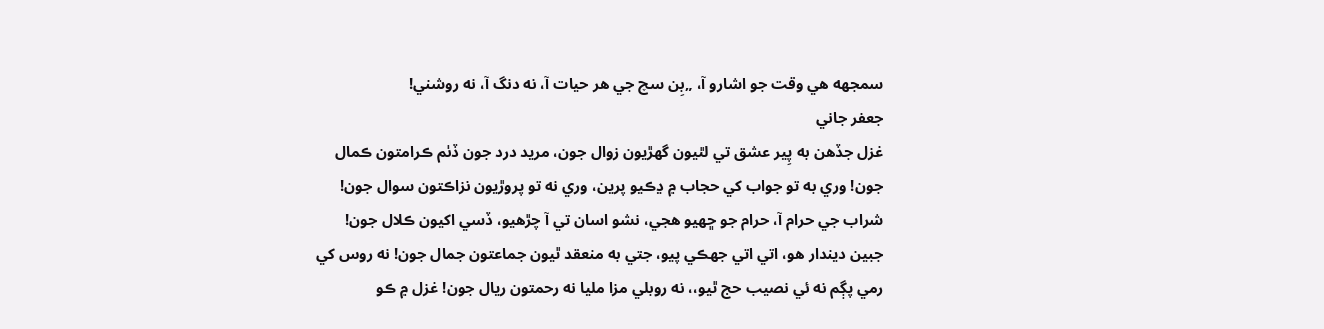سمجهه هي وقت جو اشارو آ، „بِن سچ جي هر حيات آ، نه دنگ آ، نه روشني!
جعفر جاني
غزل جڏهن به پِير عشق تي لٿيون گهڙيون زوال جون، مريد درد جون ڏٺم ڪرامتون ڪمال جون! وري به تو جواب کي حجاب ۾ ڍڪيو پرين، وري نه تو پروڙيون نزاڪتون سوال جون! شراب جي حرام آ، حرام جو ڇهيو هجي، نشو اسان تي آ چڙهيو، ڏسي اکيون ڪلال جون! جبين ديندار هو، اتي اتي جهڪي پيو، جتي به منعقد ٿيون جماعتون جمال جون! نه روس کي رمي پڳم نه ئي نصيب حج ٿيو،، نه روبلي مزا مليا نه رحمتون ريال جون! غزل ۾ ڪو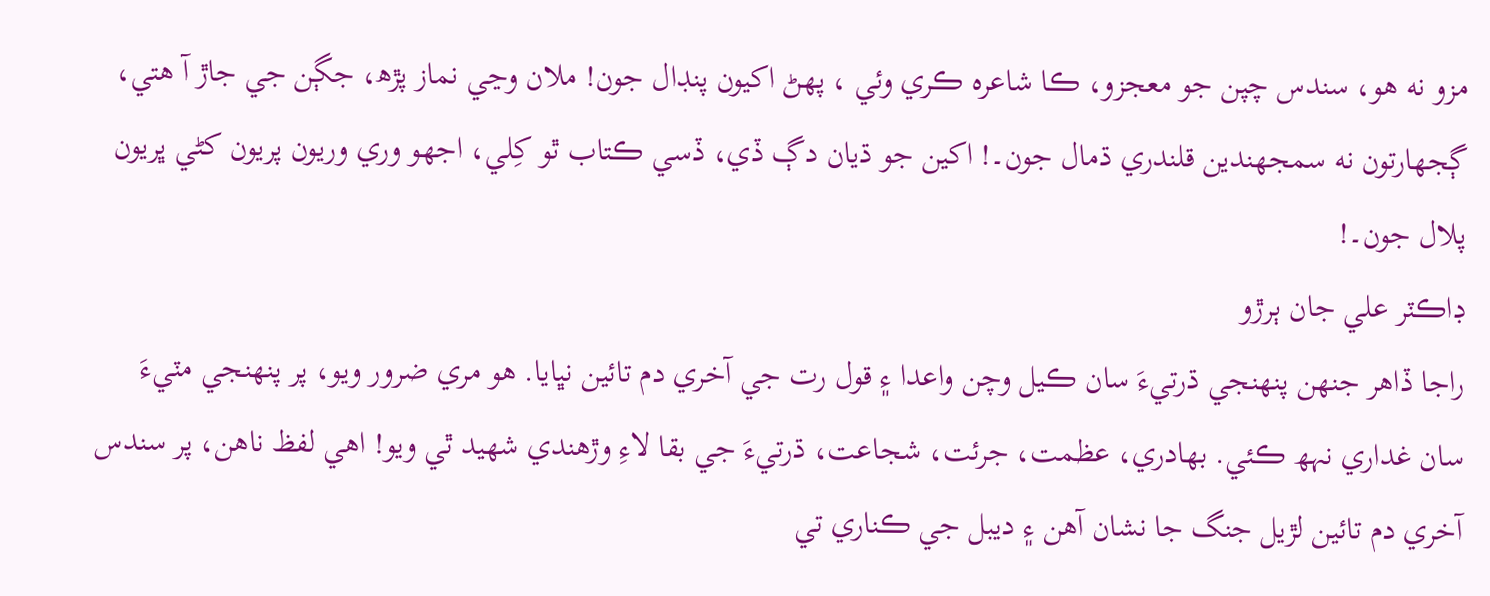مزو نه هو، سندس چپن جو معجزو، ڪا شاعره ڪري وئي ، پهڻ اکيون پنڊال جون! ملان وڃي نماز پڙھ، جڳن جي جاڙ آ هتي، ڳجهارتون نه سمجهندين قلندري ڌمال جون۔! اکين جو ڌيان دڳ ڏي، ڏسي ڪتاب ٿو کِلي، اجهو وري وريون پريون کڻي ڀريون پلال جون۔!
ڊاڪٽر علي جان ٻرڙو
راجا ڏاهر جنهن پنهنجي ڌرتيءَ سان ڪيل وچن واعدا ۽ قول رت جي آخري دم تائين نڀايا. هو مري ضرور ويو، پر پنهنجي مٽيءَ سان غداري نہھ ڪئي. بهادري، عظمت، جرئت، شجاعت، ڌرتيءَ جي بقا لاءِ وڙهندي شهيد ٿي ويو! اهي لفظ ناهن، پر سندس آخري دم تائين لڙيل جنگ جا نشان آهن ۽ ديبل جي ڪناري تي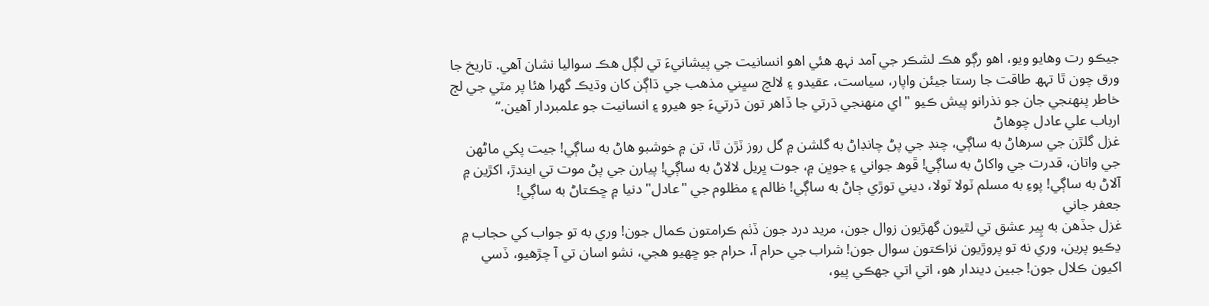جيڪو رت وهايو ويو، اهو رڳو هڪ لشڪر جي آمد نہھ هئي اهو انسانيت جي پيشانيءَ تي لڳل هڪ سواليا نشان آهي. تاريخ جا ورق چون ٿا تہھ طاقت جا رستا جيئن واپار، سياست، عقيدو ۽ لالچ سڀني مذهب جي ڌاڳن کان وڌيڪ گهرا هئا پر مٽي جي لڄ خاطر پنهنجي جان جو نذرانو پيش ڪيو "اي منھنجي ڌرتي جا ڏاهر تون ڌرتيءَ جو هيرو ۽ انسانيت جو علمبردار آهين.“
ارباب علي عادل چوھاڻ
غزل گلڙن جي سرھاڻ به ساڳي، چنڊ جي پڻ چانڊاڻ به گلشن ۾ گل روز ٽڙن ٿا، تن ۾ خوشبو ھاڻ به ساڳي! جيت پکي ماڻھن جي واتان، قدرت جي واکاڻ به ساڳي! ڦوھ جواني ۽ جوڀن ۾، جوت ڀريل لالاڻ به ساڳي! پيارن جي پڻ موت تي ايندڙ، اکڙين ۾ آلاڻ به ساڳي! پوءِ به مسلم ٽولا ٽولا، ديني توڙي ڄاڻ به ساڳي! ظالم ۽ مظلوم جي "عادل" دنيا ۾ ڇڪتاڻ به ساڳي!
جعفر جاني
غزل جڏهن به پِير عشق تي لٿيون گهڙيون زوال جون، مريد درد جون ڏٺم ڪرامتون ڪمال جون! وري به تو جواب کي حجاب ۾ ڍڪيو پرين، وري نه تو پروڙيون نزاڪتون سوال جون! شراب جي حرام آ، حرام جو ڇهيو هجي، نشو اسان تي آ چڙهيو، ڏسي اکيون ڪلال جون! جبين ديندار هو، اتي اتي جهڪي پيو،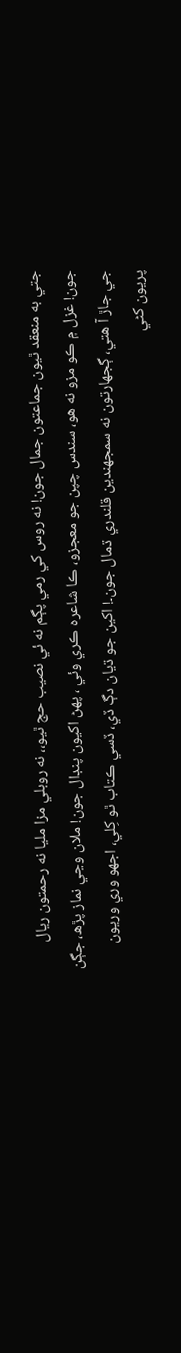جتي به منعقد ٿيون جماعتون جمال جون! نه روس کي رمي پڳم نه ئي نصيب حج ٿيو،، نه روبلي مزا مليا نه رحمتون ريال جون! غزل ۾ ڪو مزو نه هو، سندس چپن جو معجزو، ڪا شاعره ڪري وئي ، پهڻ اکيون پنڊال جون! ملان وڃي نماز پڙھ، جڳن جي جاڙ آ هتي، ڳجهارتون نه سمجهندين قلندري ڌمال جون۔! اکين جو ڌيان دڳ ڏي، ڏسي ڪتاب ٿو کِلي، اجهو وري وريون پريون کڻي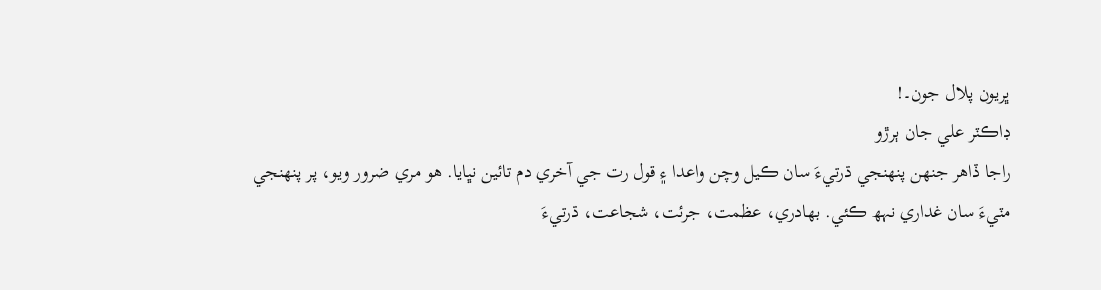ڀريون پلال جون۔!
ڊاڪٽر علي جان ٻرڙو
راجا ڏاهر جنهن پنهنجي ڌرتيءَ سان ڪيل وچن واعدا ۽ قول رت جي آخري دم تائين نڀايا. هو مري ضرور ويو، پر پنهنجي مٽيءَ سان غداري نہھ ڪئي. بهادري، عظمت، جرئت، شجاعت، ڌرتيءَ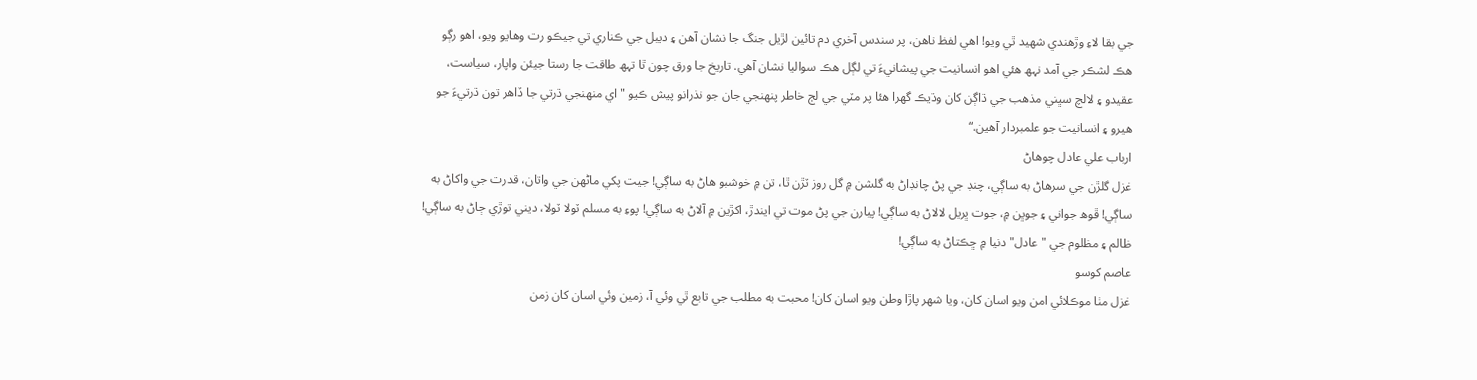جي بقا لاءِ وڙهندي شهيد ٿي ويو! اهي لفظ ناهن، پر سندس آخري دم تائين لڙيل جنگ جا نشان آهن ۽ ديبل جي ڪناري تي جيڪو رت وهايو ويو، اهو رڳو هڪ لشڪر جي آمد نہھ هئي اهو انسانيت جي پيشانيءَ تي لڳل هڪ سواليا نشان آهي. تاريخ جا ورق چون ٿا تہھ طاقت جا رستا جيئن واپار، سياست، عقيدو ۽ لالچ سڀني مذهب جي ڌاڳن کان وڌيڪ گهرا هئا پر مٽي جي لڄ خاطر پنهنجي جان جو نذرانو پيش ڪيو "اي منھنجي ڌرتي جا ڏاهر تون ڌرتيءَ جو هيرو ۽ انسانيت جو علمبردار آهين.“
ارباب علي عادل چوھاڻ
غزل گلڙن جي سرھاڻ به ساڳي، چنڊ جي پڻ چانڊاڻ به گلشن ۾ گل روز ٽڙن ٿا، تن ۾ خوشبو ھاڻ به ساڳي! جيت پکي ماڻھن جي واتان، قدرت جي واکاڻ به ساڳي! ڦوھ جواني ۽ جوڀن ۾، جوت ڀريل لالاڻ به ساڳي! پيارن جي پڻ موت تي ايندڙ، اکڙين ۾ آلاڻ به ساڳي! پوءِ به مسلم ٽولا ٽولا، ديني توڙي ڄاڻ به ساڳي! ظالم ۽ مظلوم جي "عادل" دنيا ۾ ڇڪتاڻ به ساڳي!
عاصم کوسو
غزل مٺا موڪلائي امن ويو اسان کان، ويا شھر پاڙا وطن ويو اسان کان! محبت به مطلب جي تابع ٿي وئي آ، زمين وئي اسان کان زمن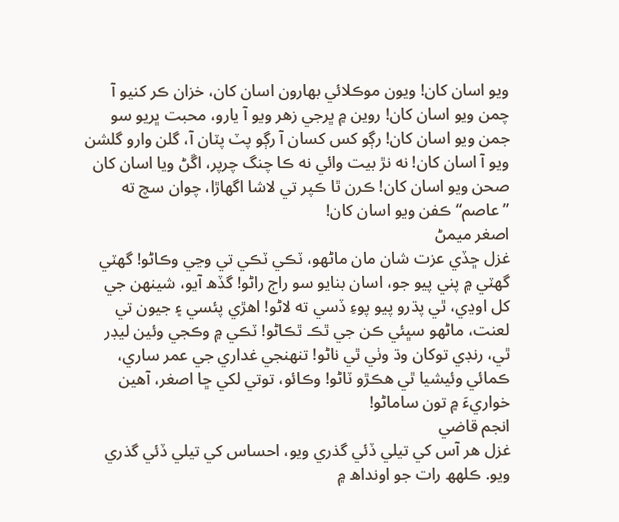ويو اسان کان! ويون موڪلائي بھارون اسان کان، خزان ڪر کنيو آ چمن ويو اسان کان! روين ۾ ڀرجي زھر ويو آ يارو، محبت ڀريو سو جمن ويو اسان کان! رڳو کس کسان آ رڳو پٽ پٽان آ، گلن وارو گلشن ويو آ اسان کان! نه نڙ بيت وائي نه ڪا چنگ چرپر، اڱڻ ويا اسان کان صحن ويو اسان کان! ڪرن ٿا ڪپر تي لاشا اگھاڙا، چوان سچ ته ”عاصم“ ڪفن ويو اسان کان!
اصغر ميمڻ
غزل ڇڏي عزت شان مان ماڻھو، ٽڪي ٽڪي تي وڃي وڪاڻو! گھٽي گھٽي ۾ پني پيو جو، اسان بنايو سو راڄ راڻو! گڏھ آيو، شينھن جي کل اوڍي، ٿي پڌرو پيو پوءِ ڏسي ته لاڻو! اھڙي پئسي ۽ جيون تي لعنت، ماڻھو سڀئي ڪن جي ٿڪ ٿڪاڻو! ٽڪي ۾ وڪجي وئين ليڊر ٿي، رنڊي توکان وڌ وٺي ٿي ناڻو! تنھنجي غداري جي عمر ساري، ڪمائي وئيشيا ٿي ھڪڙو ٽاڻو! وڪائو، توتي لکي ڇا اصغر، آھين خواريءَ ۾ تون ساماڻو!
انجم قاضي
غزل هر آس کي تيلي ڏئي گذري ويو، احساس کي تيلي ڏئي گذري ويو. ڪلھھ رات جو اونداھ ۾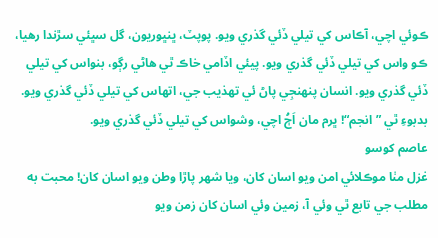ڪوئي اچي، آڪاس کي تيلي ڏئي گذري ويو. پوپٽ، ڀنڀوريون، گل سڀئي سڙندا رهيا، ڪو واس کي تيلي ڏئي گذري ويو. پيئي اڏامي خاڪ ٿي هاڻي رڳو، بنواس کي تيلي ڏئي گذري ويو. انسان پنهنجِي پاڻ ئي تهذيب جي، اتهاس کي تيلي ڏئي گذري ويو. بدبوءِ ٿي ”انجم“! ڀرم مان اَڄُ اچي، وشواس کي تيلي ڏئي گذري ويو.
عاصم کوسو
غزل مٺا موڪلائي امن ويو اسان کان، ويا شھر پاڙا وطن ويو اسان کان! محبت به مطلب جي تابع ٿي وئي آ، زمين وئي اسان کان زمن ويو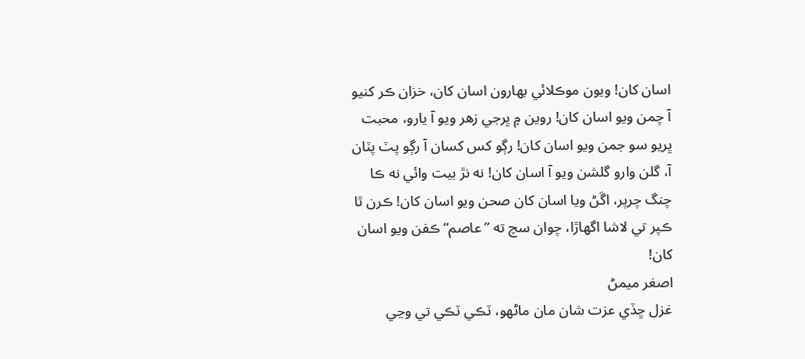اسان کان! ويون موڪلائي بھارون اسان کان، خزان ڪر کنيو آ چمن ويو اسان کان! روين ۾ ڀرجي زھر ويو آ يارو، محبت ڀريو سو جمن ويو اسان کان! رڳو کس کسان آ رڳو پٽ پٽان آ، گلن وارو گلشن ويو آ اسان کان! نه نڙ بيت وائي نه ڪا چنگ چرپر، اڱڻ ويا اسان کان صحن ويو اسان کان! ڪرن ٿا ڪپر تي لاشا اگھاڙا، چوان سچ ته ”عاصم“ ڪفن ويو اسان کان!
اصغر ميمڻ
غزل ڇڏي عزت شان مان ماڻھو، ٽڪي ٽڪي تي وڃي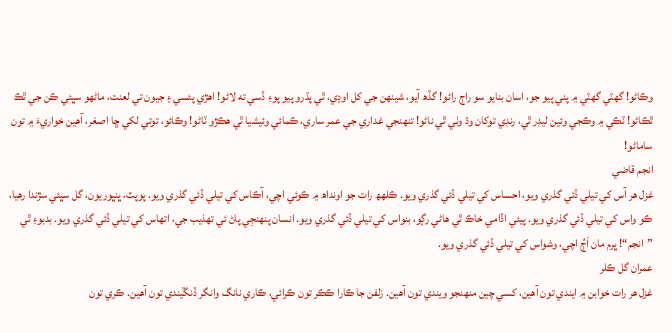وڪاڻو! گھٽي گھٽي ۾ پني پيو جو، اسان بنايو سو راڄ راڻو! گڏھ آيو، شينھن جي کل اوڍي، ٿي پڌرو پيو پوءِ ڏسي ته لاڻو! اھڙي پئسي ۽ جيون تي لعنت، ماڻھو سڀئي ڪن جي ٿڪ ٿڪاڻو! ٽڪي ۾ وڪجي وئين ليڊر ٿي، رنڊي توکان وڌ وٺي ٿي ناڻو! تنھنجي غداري جي عمر ساري، ڪمائي وئيشيا ٿي ھڪڙو ٽاڻو! وڪائو، توتي لکي ڇا اصغر، آھين خواريءَ ۾ تون ساماڻو!
انجم قاضي
غزل هر آس کي تيلي ڏئي گذري ويو، احساس کي تيلي ڏئي گذري ويو. ڪلھھ رات جو اونداھ ۾ ڪوئي اچي، آڪاس کي تيلي ڏئي گذري ويو. پوپٽ، ڀنڀوريون، گل سڀئي سڙندا رهيا، ڪو واس کي تيلي ڏئي گذري ويو. پيئي اڏامي خاڪ ٿي هاڻي رڳو، بنواس کي تيلي ڏئي گذري ويو. انسان پنهنجِي پاڻ ئي تهذيب جي، اتهاس کي تيلي ڏئي گذري ويو. بدبوءِ ٿي ”انجم“! ڀرم مان اَڄُ اچي، وشواس کي تيلي ڏئي گذري ويو.
عمران گل ڪلر
غزل ھر رات خوابن ۾ ايندي تون آھين، کسي چين منھنجو ويندي تون آھين. زلفن جا ڪارا ڪڪر تون ڪرائي، ڪاري نانگ وانگر ڏنڱيندي تون آھين. ڪري تون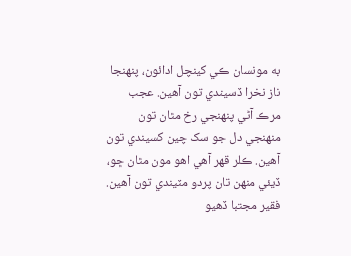به مونسان ڪي کينچل ادائون، پنھنجا ناز نخرا ڏسيندي تون آھين. عجب مرڪ آڻي پنھنجي رخ مٿان تون منھنجي دل جو سک چين کسيندي تون آھين. ڪلر قھر آھي اھو مون مٿان ڇو، ڏيئي منھن تان پردو مٽيندي تون آھين.
فقير مجتبا ڏھيو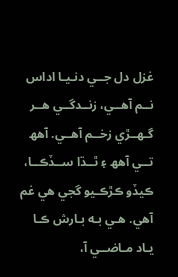غزل دل جــي دنـيـا اداس نــم آهــي، زنــدگــي ھــر گـھــڙي زخــم آهــي. آھھ تــي آھھ ۽ ٿــڌا ســڏڪــا، ڪيڏو ڪڙڪـيو گجي ھي غم آهي. ھـي بـه بـارش ڪـا يـاد مـاضــي آ،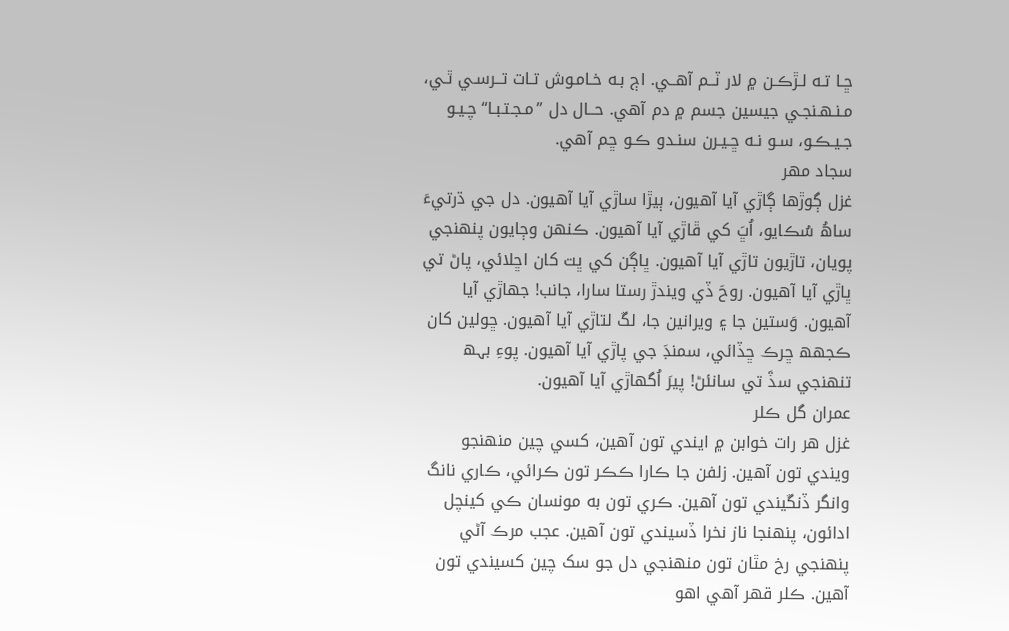ڇـا تـه لـڙڪـن ۾ لار ٽــم آهــي. اڄ بـه خـامـوش تـات تــرسـي ٿـي، مـنـهـنجـي جيسين جسم ۾ دم آهي. حــال دل ”مـجـتـبـا“ چـيـو جـيـڪـو، سـو نـه ڇـيـرن سنـدو ڪـو ڇم آهي.
سجاد مھر
غزل ڳوڙها ڳاڙي آيا آهيون، ٻيڙا ساڙي آيا آهيون. دل جي ڌرتيءَ ساھُ سُڪايو، اُڀَ کي ڦاڙي آيا آهيون. ڪنهن وڄايون پنهنجي پويان، تاڙيون تاڙي آيا آهيون. ڀاڳن کي ڀت کان اڇلائي، پاڻ تي ڀاڙي آيا آهيون. روحَ ڏي ويندڙ رستا سارا، جانب! جهاڙي آيا آهيون. وَستين جا ۽ ويرانين جا، لڱ لتاڙي آيا آهيون. ڇولين کان ڪجھھ ڇرڪ ڇڏائي، سمنڊَ جي پاڙي آيا آهيون. پوءِ بہھ تنهنجي سڏَ تي سانئڻ! پيرَ اُگهاڙي آيا آهيون.
عمران گل ڪلر
غزل ھر رات خوابن ۾ ايندي تون آھين، کسي چين منھنجو ويندي تون آھين. زلفن جا ڪارا ڪڪر تون ڪرائي، ڪاري نانگ وانگر ڏنڱيندي تون آھين. ڪري تون به مونسان ڪي کينچل ادائون، پنھنجا ناز نخرا ڏسيندي تون آھين. عجب مرڪ آڻي پنھنجي رخ مٿان تون منھنجي دل جو سک چين کسيندي تون آھين. ڪلر قھر آھي اھو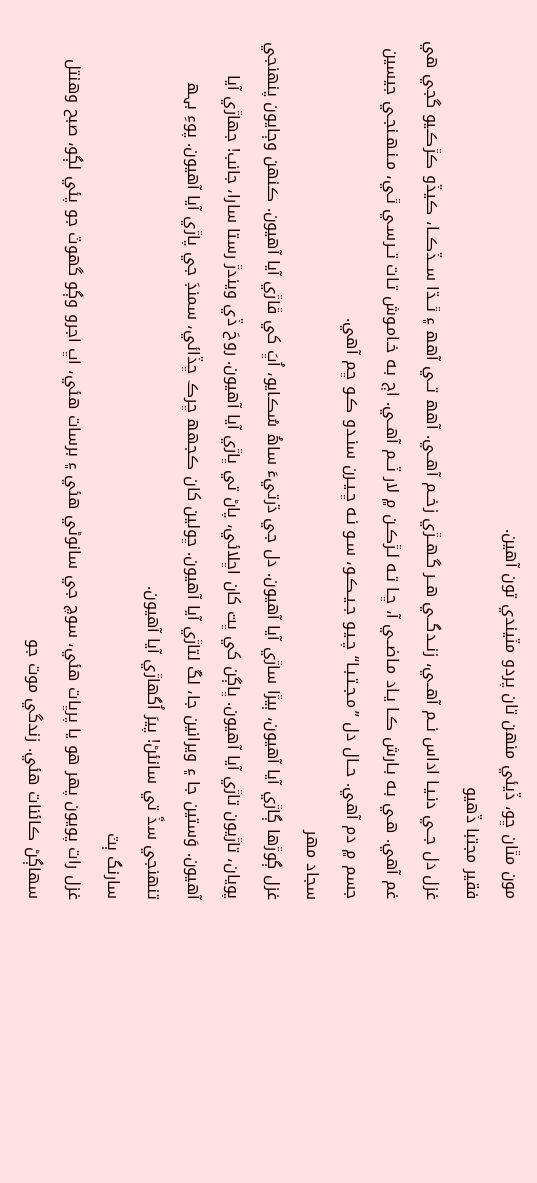مون مٿان ڇو، ڏيئي منھن تان پردو مٽيندي تون آھين.
فقير مجتبا ڏھيو
غزل دل جــي دنـيـا اداس نــم آهــي، زنــدگــي ھــر گـھــڙي زخــم آهــي. آھھ تــي آھھ ۽ ٿــڌا ســڏڪــا، ڪيڏو ڪڙڪـيو گجي ھي غم آهي. ھـي بـه بـارش ڪـا يـاد مـاضــي آ، ڇـا تـه لـڙڪـن ۾ لار ٽــم آهــي. اڄ بـه خـامـوش تـات تــرسـي ٿـي، مـنـهـنجـي جيسين جسم ۾ دم آهي. حــال دل ”مـجـتـبـا“ چـيـو جـيـڪـو، سـو نـه ڇـيـرن سنـدو ڪـو ڇم آهي.
سجاد مھر
غزل ڳوڙها ڳاڙي آيا آهيون، ٻيڙا ساڙي آيا آهيون. دل جي ڌرتيءَ ساھُ سُڪايو، اُڀَ کي ڦاڙي آيا آهيون. ڪنهن وڄايون پنهنجي پويان، تاڙيون تاڙي آيا آهيون. ڀاڳن کي ڀت کان اڇلائي، پاڻ تي ڀاڙي آيا آهيون. روحَ ڏي ويندڙ رستا سارا، جانب! جهاڙي آيا آهيون. وَستين جا ۽ ويرانين جا، لڱ لتاڙي آيا آهيون. ڇولين کان ڪجھھ ڇرڪ ڇڏائي، سمنڊَ جي پاڙي آيا آهيون. پوءِ بہھ تنهنجي سڏَ تي سانئڻ! پيرَ اُگهاڙي آيا آهيون.
سارنگ ٻٽ
غزل رات پويون پھر ھو يا پرڀات ھئي، سوچ جي سانوڻي ھئي ۽ برسات ھئي، اڀ اجرو وڳو گھوٽ جو پئي لڳو، صبح وھنتل سھاڳڻ ڪائنات ھئي. زندگي موت جو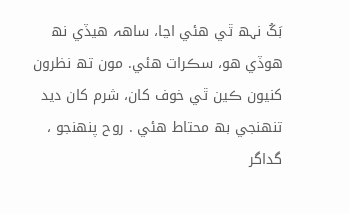بَکُ نہھ ٿي ھئي اڃا، ساھہ ھيڏي نھ ھوڏي ھو، سڪرات ھئي. مون تھ نظرون کنيون ڪين ٿي خوف کان، شرم کان ديد تنھنجي بھ محتاط ھئي . روح پنھنجو ، گداگر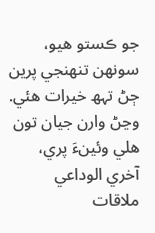جو ڪستو ھيو، سونھن تنھنجي پرين ڄڻ تہھ خيرات ھئي. وڃڻ وارن جيان تون ھلي وئينءَ پري، آخري الوداعي ملاقات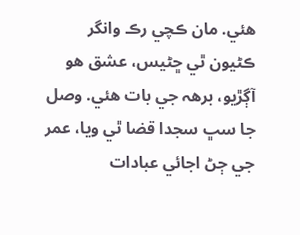ھئي. مان ڪچي رڪ وانگر ڪڻيون ٿي ڇڻيس، عشق ھو آڳڙيو، برھہ جي بات ھئي. وصل جا سڀ سجدا قضا ٿي ويا، عمر جي ڄڻ اجائي عبادات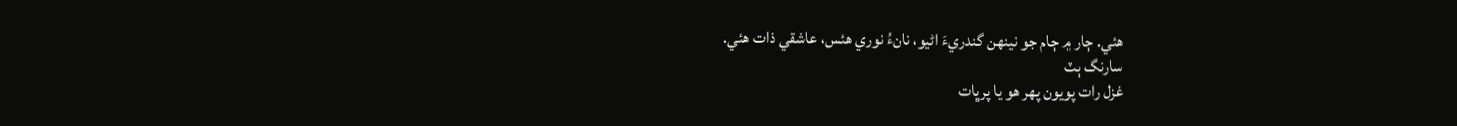ھئي. ڄار ۾ ڄام جو نينھن گندريءَ اڻيو، نانءُ نوري ھئس، عاشقي ذات ھئي.
سارنگ ٻٽ
غزل رات پويون پھر ھو يا پرڀات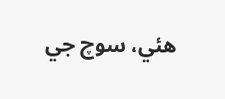ھئي، سوچ جي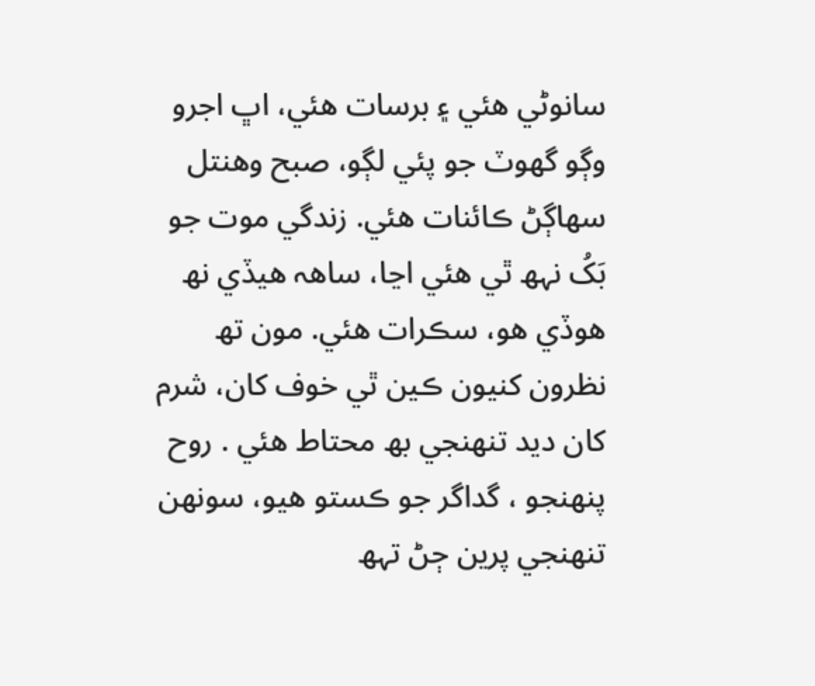سانوڻي ھئي ۽ برسات ھئي، اڀ اجرو وڳو گھوٽ جو پئي لڳو، صبح وھنتل سھاڳڻ ڪائنات ھئي. زندگي موت جو بَکُ نہھ ٿي ھئي اڃا، ساھہ ھيڏي نھ ھوڏي ھو، سڪرات ھئي. مون تھ نظرون کنيون ڪين ٿي خوف کان، شرم کان ديد تنھنجي بھ محتاط ھئي . روح پنھنجو ، گداگر جو ڪستو ھيو، سونھن تنھنجي پرين ڄڻ تہھ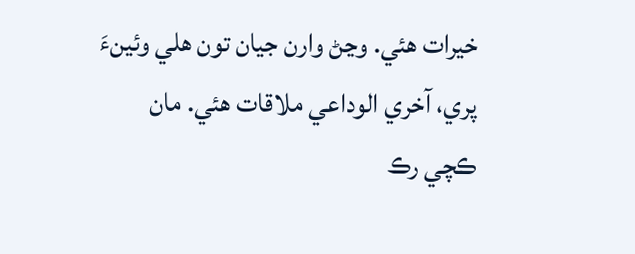خيرات ھئي. وڃڻ وارن جيان تون ھلي وئينءَ پري، آخري الوداعي ملاقات ھئي. مان ڪچي رڪ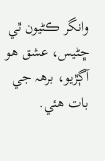وانگر ڪڻيون ٿي ڇڻيس، عشق ھو آڳڙيو، برھہ جي بات ھئي.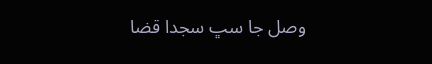وصل جا سڀ سجدا قضا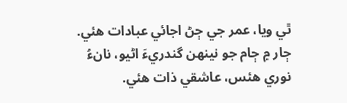ٿي ويا، عمر جي ڄڻ اجائي عبادات ھئي. ڄار ۾ ڄام جو نينھن گندريءَ اڻيو، نانءُ نوري ھئس، عاشقي ذات ھئي.